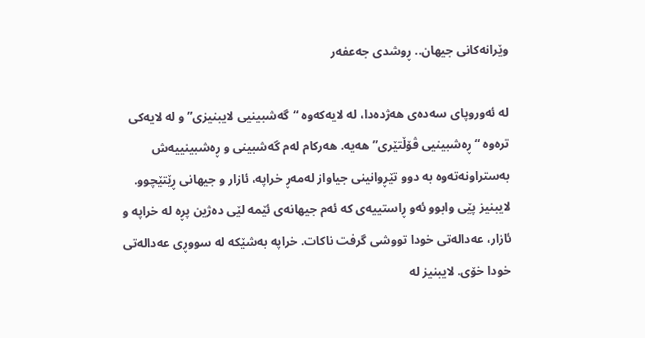وێرانەکانی جیهان.. ڕوشدی جەعفەر

لە ئەوروپای سەدەی هەژدەدا، لە لایەکەوە “گەشبینیی لایبنیزی” و لە لایەکی ترەوە “ڕەشبینیی ڤۆڵتێری” هەیە. هەرکام لەم گەشبینی و ڕەشبینییەش بەستراونەتەوە بە دوو تێڕوانینی جیاواز لەمەڕ خراپە، ئازار و جیهانی ڕێتێچوو. لایبنیز پێی وابوو ئەو ڕاستییەی کە ئەم جیهانەی ئێمە لێی دەژین پڕە لە خراپە و ئازار، عەدالەتی خودا تووشی گرفت ناکات. خراپە بەشێکە لە سووڕی عەدالەتی خودا خۆی. لایبنیز لە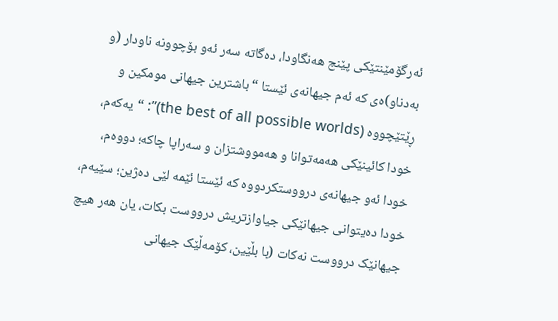ئەرگۆمێنتێکی پێنج هەنگاودا، دەگاتە سەر ئەو بۆچوونە ناودار (و بەدناو)ەی کە ئەم جیهانەی ئێستا “باشترین جیهانی مومکین و ڕێتێچووە (the best of all possible worlds)”: “یەکەم، خودا کائینێکی هەمەتوانا و هەمووشتزان و سەراپا چاکە؛ دووەم، خودا ئەو جیهانەی درووستکردووە کە ئێستا ئێمە لێی دەژین؛ سێیەم، خودا دەیتوانی جیهانێکی جیاوازتریش درووست بکات، یان هەر هیچ جیهانێک درووست نەکات (با بڵێین، کۆمەڵێک جیهانی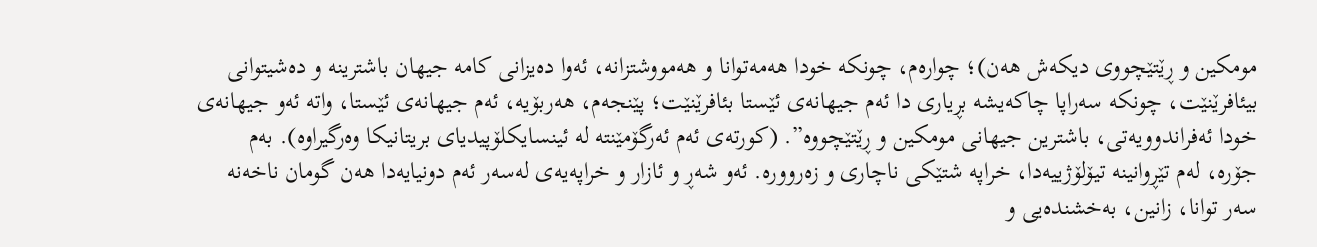مومکین و ڕێتێچووی دیکەش هەن)؛ چوارەم، چونکە خودا هەمەتوانا و هەمووشتزانە، ئەوا دەیزانی کامە جیهان باشترینە و دەشیتوانی بیئافرێنێت، چونکە سەراپا چاکەیشە بڕیاری دا ئەم جیهانەی ئێستا بئافرێنێت؛ پێنجەم، هەربۆیە، ئەم جیهانەی ئێستا، واتە ئەو جیهانەی خودا ئەفراندوویەتی، باشترین جیهانی مومکین و ڕێتێچووە”. (کورتەی ئەم ئەرگۆمێنتە لە ئینسایکلۆپیدیای بریتانیکا وەرگیراوە). بەم جۆرە، لەم تێڕوانینە تیۆلۆژییەدا، خراپە شتێکی ناچاری و زەروورە. ئەو شەڕ و ئازار و خراپەیەی لەسەر ئەم دونیایەدا هەن گومان ناخەنە سەر توانا، زانین، بەخشندەیی و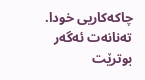چاکەکاریی خودا. تەنانەت ئەگەر بوترێت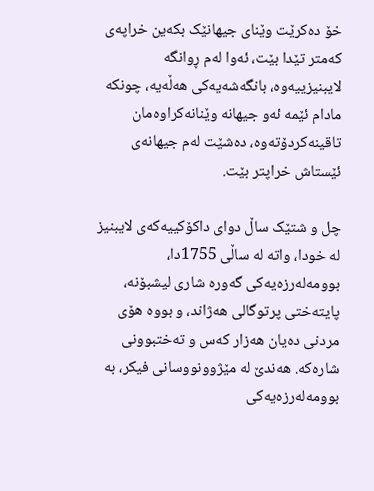خۆ دەکرێت وێنای جیهانێک بکەین خراپەی کەمتر تێدا بێت، ئەوا لەم ڕوانگە لایبنیزییەوە، بانگەشەیەکی هەڵەیە، چونکە مادام ئێمە ئەو جیهانە وێنانەکراوەمان تاقینەکردۆتەوە، دەشێت لەم جیهانەی ئێستاش خراپتر بێت.

چل و شتێک ساڵ دوای داکۆکییەکەی لایبنیز لە خودا، واتە لە ساڵی 1755دا، بوومەلەرزەیەکی گەورە شاری لیشبۆنە، پایتەختی پرتوگالی هەژاند، و بووە هۆی مردنی دەیان هەزار کەس و تەختبوونی شارەکە. هەندێ لە مێژوونووسانی فیکر، بە بوومەلەرزەیەکی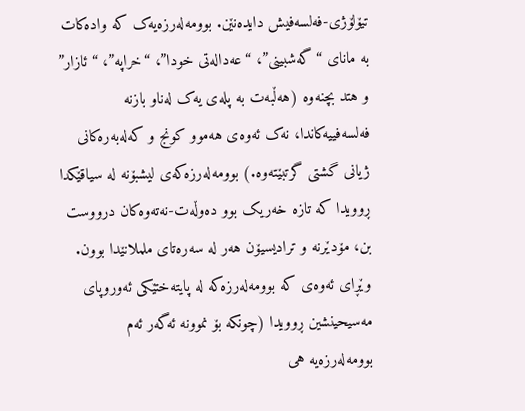تیۆلۆژی-فەلسەفیش دایدەنێن. بوومەلەرزەیەک کە وادەکات بە مانای “گەشبینی”، “عەدالەتی خودا”، “خراپە”، “ئازار” و هتد بچنەوە (هەڵبەت بە پلەی یەک لەناو بازنە فەلسەفییەکاندا، نەک ئەوەی هەموو کونج و کەلەبەرەکانی ژیانی گشتی گرتبێتەوە.) بوومەلەرزەکەی لیشبۆنە لە سیاقێکدا ڕوویدا کە تازە خەریک بوو دەوڵەت-نەتەوەکان درووست بن، مۆدێرنە و ترادیسیۆن هەر لە سەرەتای ململانێدا بوون. وێڕای ئەوەی کە بوومەلەرزەکە لە پایتەختێکی ئەوروپای مەسیحینشین ڕوویدا (چونکە بۆ نموونە ئەگەر ئەم بوومەلەرزەیە هی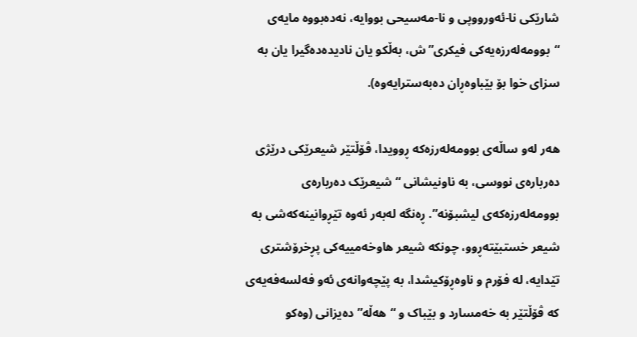شارێکی نا-ئەورووپی و نا-مەسیحی بووایە، نەدەبووە مایەی “بوومەلەرزەیەکی فیکری”ش، بەڵکو یان نادیدەدەگیرا یان بە سزای خوا بۆ بێباوەڕان دەبەسترایەوە).

هەر لەو ساڵەی بوومەلەرزەکە ڕوویدا، ڤۆڵتێر شیعرێکی درێژی دەربارەی نووسی، بە ناونیشانی “شیعرێک دەربارەی بوومەلەرزەکەی لیشبۆنە”. ڕەنگە لەبەر ئەوە تێڕوانینەکەشی بە شیعر خستبێتەڕوو، چونکە شیعر هاوخەمییەکی پڕخرۆشتری تێدایە، لە فۆرم و ناوەڕۆکیشدا، بە پێچەوانەی ئەو فەلسەفەیەی کە ڤۆڵتێر بە خەمسارد و بێباک و “هەڵە” دەیزانی (وەکو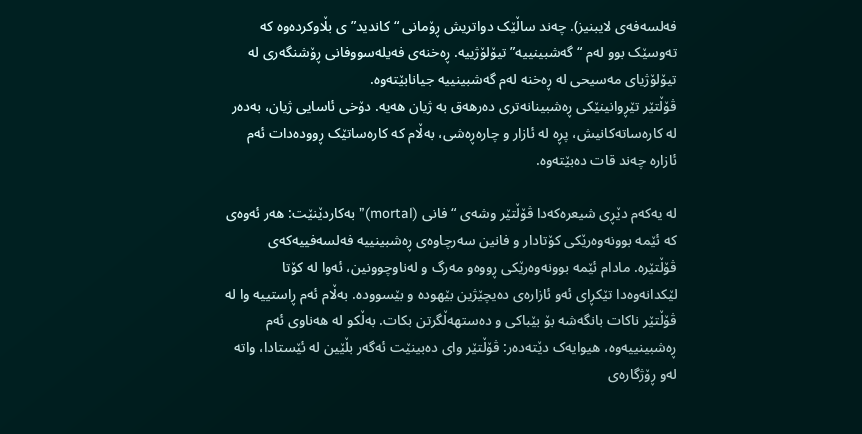فەلسەفەی لایبنیز). چەند ساڵێک دواتریش ڕۆمانی “کاندید”ی بڵاوکردەوە کە تەوسێک بوو لەم “گەشبینییە” تیۆلۆژییە. ڕەخنەی فەیلەسووفانی ڕۆشنگەری لە تیۆلۆژیای مەسیحی لە ڕەخنە لەم گەشبینییە جیانابێتەوە.
ڤۆڵتێر تێڕوانینێکی ڕەشبینانەتری دەرهەق بە ژیان هەیە. دۆخی ئاسایی ژیان، بەدەر لە کارەساتەکانیش، پڕە لە ئازار و چارەڕەشی، بەڵام کە کارەساتێک ڕوودەدات ئەم ئازارە چەند قات دەبێتەوە.

لە یەکەم دێڕی شیعرەکەدا ڤۆڵتێر وشەی “فانی (mortal)” بەکاردێنێت: هەر ئەوەی کە ئێمە بوونەوەرێکی کۆتادار و فانین سەرچاوەی ڕەشبینییە فەلسەفییەکەی ڤۆڵتێرە. مادام ئێمە بوونەوەرێکی ڕووەو مەرگ و لەناوچوونین، ئەوا لە کۆتا لێکدانەوەدا تێکڕای ئەو ئازارەی دەیچێژین بێهودە و بێسوودە. بەڵام ئەم ڕاستییە وا لە ڤۆڵتێر ناکات بانگەشە بۆ بێباکی و دەستهەڵگرتن بکات. بەڵکو لە هەناوی ئەم ڕەشبینییەوە، هیوایەک دێتەدەر: ڤۆڵتێر وای دەبینێت ئەگەر بڵێین لە ئێستادا، واتە لەو ڕۆژگارەی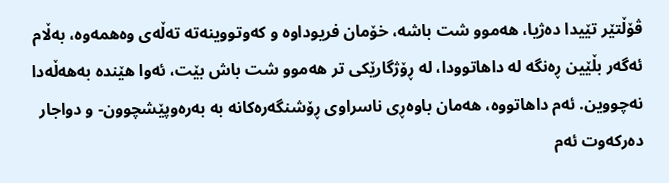ڤۆڵتێر تێیدا دەژیا، هەموو شت باشە، خۆمان فریوداوە و کەوتووینەتە تەڵەی وەهمەوە، بەڵام ئەگەر بڵێین ڕەنگە لە داهاتوودا، لە ڕۆژگارێکی تر هەموو شت باش بێت، ئەوا هێندە بەهەڵەدا نەچووین. ئەم داهاتووە، هەمان باوەڕی ناسراوی ڕۆشنگەرەکانە بە بەرەوپێشچوون- و دواجار دەرکەوت ئەم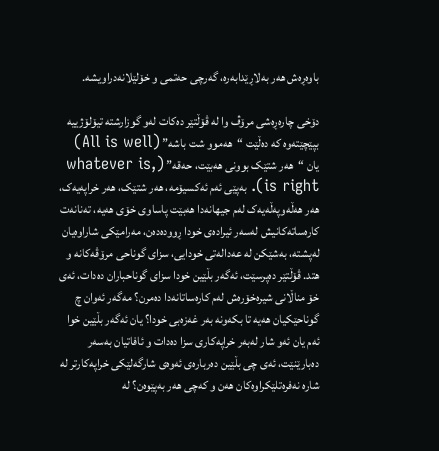باوەڕەش هەر بەلاڕێدابەرە، گەرچی حەتمی و خۆلێلانەدراویشە.

دۆخی چارەڕەشی مرۆڤ وا لە ڤۆڵتێر دەکات لەو گوزارشتە تیۆلۆژییە بپێچێتەوە کە دەڵێت “هەموو شت باشە” (All is well) یان “هەر شتێک بوونی هەبێت، حەقە” (whatever is, is right). بەپێی ئەم ئەکسیۆمە، هەر شتێک، هەر خراپەیەک، هەر هەڵەوپەڵەیەک لەم جیهانەدا هەبێت پاساوی خۆی هەیە، تەنانەت کارەساتەکانیش لەسەر ئیرادەی خودا ڕوودەدەن، مەرامێکی شاراوەیان لەپشتە، بەشێکن لە عەدالەتی خودایی، سزای گوناحی مرۆڤەکانە و هتد. ڤۆڵتێر دەپرسێت، ئەگەر بڵێین خودا سزای گوناحباران دەدات، ئەی خۆ مناڵانی شیرەخۆرەش لەم کارەساتانەدا دەمرن؟ مەگەر ئەوان چ گوناحێکیان هەیە تا بکەونە بەر غەزەبی خودا؟ یان ئەگەر بڵێین خوا ئەم یان ئەو شار لەبەر خراپەکاری سزا دەدات و ئافاتیان بەسەر دەبارێنێت، ئەی چی بڵێین دەربارەی ئەوەی شارگەلێکی خراپەکارتر لە شارە نەفرەتلێکراوەکان هەن و کەچی هەر بەپێوەن؟ لە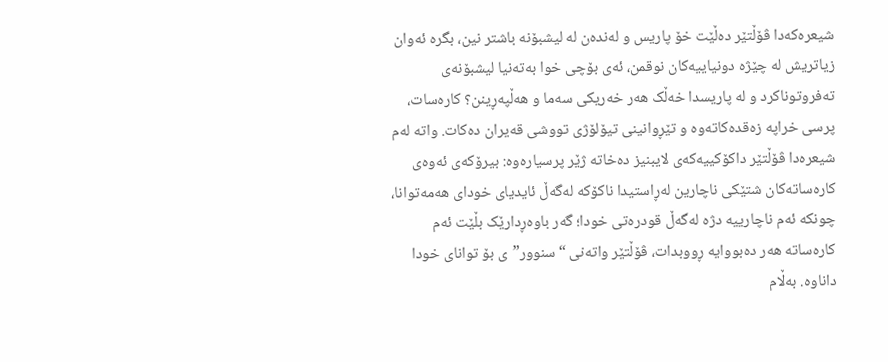شیعرەکەدا ڤۆڵتێر دەڵێت خۆ پاریس و لەندەن لە لیشبۆنە باشتر نین، بگرە ئەوان زیاتریش لە چێژە دونیاییەکان نوقمن، ئەی بۆچی خوا بەتەنیا لیشبۆنەی تەفروتوناکرد و لە پاریسدا خەڵک هەر خەریکی سەما و هەڵپەڕینن؟ کارەسات، پرسی خراپە زەقدەکاتەوە و تێڕوانینی تیۆلۆژی تووشی قەیران دەکات. واتە لەم شیعرەدا ڤۆڵتێر داکۆکییەکەی لایبنیز دەخاتە ژێر پرسیارەوە: بیرۆکەی ئەوەی کارەساتەکان شتێکی ناچارین لەڕاستیدا ناکۆکە لەگەڵ ئایدیای خودای هەمەتوانا، چونکە ئەم ناچارییە دژە لەگەڵ قودرەتی خودا؛ گەر باوەڕدارێک بڵێت ئەم کارەساتە هەر دەبووایە ڕووبدات، ڤۆڵتێر واتەنی “سنوور”ی بۆ توانای خودا داناوە. بەڵام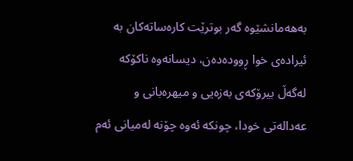بەهەمانشێوە گەر بوترێت کارەساتەکان بە ئیرادەی خوا ڕوودەدەن، دیسانەوە ناکۆکە لەگەڵ بیرۆکەی بەزەیی و میهرەبانی و عەدالەتی خودا، چونکە ئەوە چۆنە لەمیانی ئەم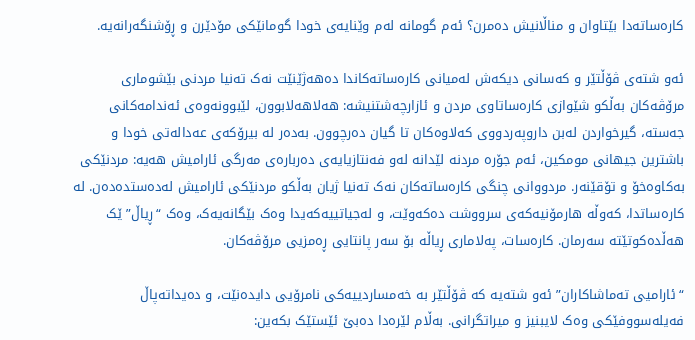کارەساتەدا بێتاوان و مناڵانیش دەمرن؟ ئەم گومانە لەم وێنایەی خودا گومانێکی مۆدێرن و ڕۆشنگەرانەیە.

ئەو شتەی ڤۆڵتێر و کەسانی دیکەش لەمیانی کارەساتەکاندا دەهەژێنێت نەک تەنیا مردنی بێشوماری مرۆڤەکان بەڵکو شێوازی کارەساتاوی مردن و ئازارچەشتنیشە: هەلاهەلابوون، لێبوونەوەی ئەندامەکانی جەستە، گیرخواردن لەبن داروپەردووی کەلاوەکان تا گیان دەرچوون. بەدەر لە بیرۆکەی عەدالەتی خودا و باشترین جیهانی مومکین، ئەم جۆرە مردنە لێدانە لەو فەنتازیایەی دەربارەی مەرگی ئارامیش هەیە: مردنێکی بەکاوەخۆ و تۆقێنەر. مردووانی چنگی کارەساتەکان نەک تەنیا ژیان بەڵکو مردنێکی ئارامیش لەدەستدەدەن. لە کارەساتدا، کەوڵە هارمۆنیەکەی سرووشت دەکەوێت، و لەجیاتییەکەیدا وەک بێگانەیەک، وەک “ڕیاڵ”ێک هەڵدەکوتێتە سەرمان. کارەسات، پەلاماری ڕیاڵە بۆ سەر پانتایی ڕەمزیی مرۆڤەکان.

“ئارامیی تەماشاکاران” ئەو شتەیە کە ڤۆڵتێر بە خەمساردییەکی نامرۆیی دایدەنێت، و دەیداتەپاڵ فەیلەسووفێکی وەک لایبنیز و میراتگرانی. بەڵام لێرەدا دەبێ ئێستێک بکەین: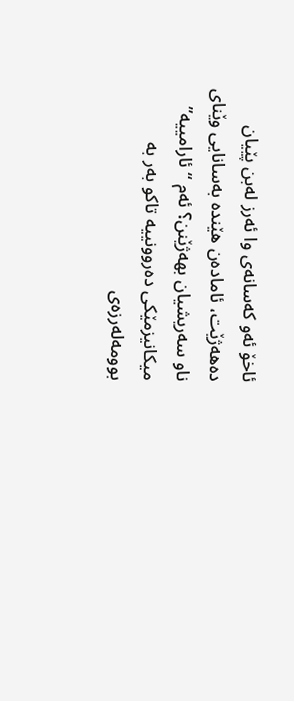ئاخۆ ئەو کەسانەی وا ئەرز لەبن پێیان دەهەژێت، ئامادەن هێندە بەسانایی وێنای ناو سەریشیان بهەژێنن؟ ئەم “ئارامییە” میکانیزمێکی دەروونییە تاکو بەر بە بوومەلەرزەی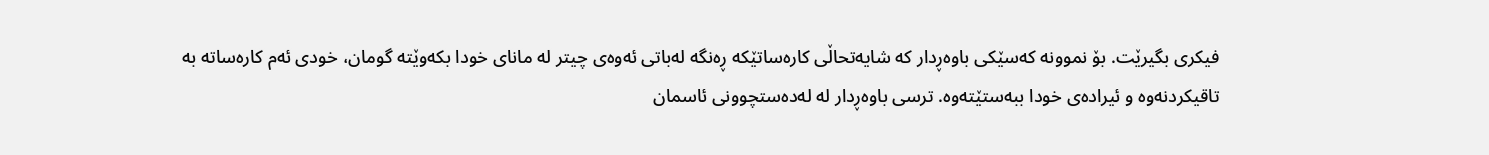فیکری بگیرێت. بۆ نموونە کەسێکی باوەڕدار کە شایەتحاڵی کارەساتێکە ڕەنگە لەباتی ئەوەی چیتر لە مانای خودا بکەوێتە گومان، خودی ئەم کارەساتە بە تاقیکردنەوە و ئیرادەی خودا ببەستێتەوە. ترسی باوەڕدار لە لەدەستچوونی ئاسمان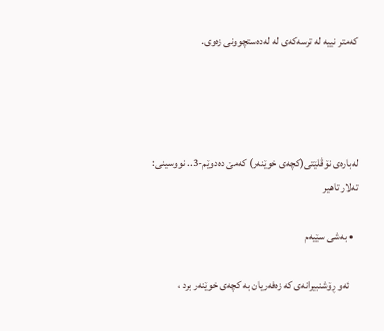کەمتر نییە لە ترسەکەی لە لەدەستچوونی زەوی.




لەبارەی نۆڤلێتی(کچەی خوێنەر) کەمێ دەدوێم-3.. نووسینی: تەلار تاهیر

  • بەشی سێیەم

    ئەو ڕۆشنبیرانەی کە زەفەریان بە کچەی خوێنەر برد ،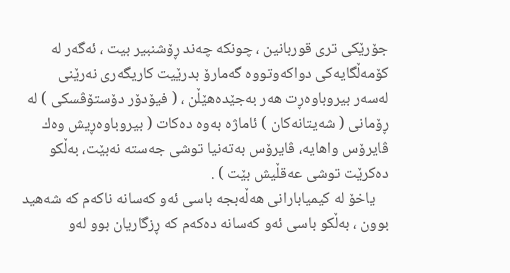جۆرێکی تری قوربانین ، چونکە چەند ڕۆشنبیر بیت ، ئەگەر لە کۆمەڵگایەکی دواکەوتووە گەمارۆ بدرێیت کاریگەری نەرێنی لەسەر بیروباوەڕت هەر بەجێدەهێڵن ، ( فیۆدۆر دۆستۆڤسکی ) لە ڕۆمانی ( شەیتانەکان ) ئاماژە بەوە دەکات ( بیروباوەڕیش وەك ڤایرۆس واهایە، ڤایرۆس بەتەنیا توشی جەستە نەبێت، بەڵکو دەکرێت توشی عەقڵیش بێت ) .
    یاخۆ لە کیمیابارانی هەڵەبجە باسی ئەو کەسانە ناکەم کە شەهید بوون ، بەڵکو باسی ئەو کەسانە دەکەم کە ڕزگاریان بوو لەو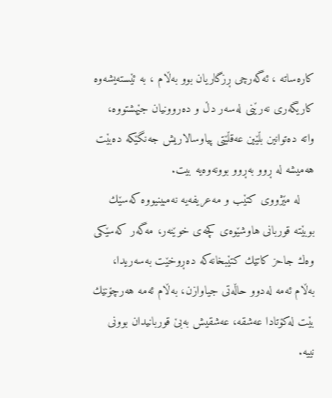کارەساتە ، ئەگەرچی ڕزگاریان بوو بەڵام ، بە ئێستەیشەوە کاریگەری نەرێنی لەسەر دڵ و دەروونیان جێهشتووە، واتە دەتوانین بڵێین عەقڵێتی پیاوسالاریش جەنگێکە دەبێت هەمیشە لە ڕوو بەڕوو بوونەوەیە بیت.
    لە مێژووی کتێب و مەعریفەیە نەمبینیووە کەسێك بوبێتە قوربانی هاوشێوەی کچەی خوێنەر، مەگەر کەسێکی وەك جاحز کاتێك کتێبخانەکە دەڕوخێت بەسەریدا، بەڵام ئەمە لەدوو حاڵەتی جیاوازن، بەڵام ئەمە هەرچۆنێك بێت لەکۆتادا عەشقە، عەشقیش بەبێ قوربانیدان بوونی نییە.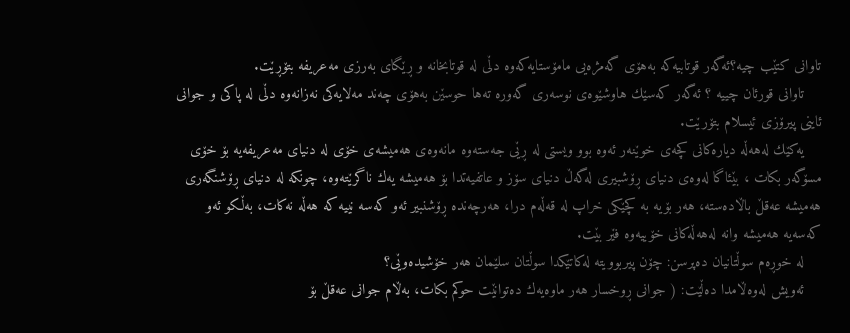تاوانی کتێب چیە؟ئەگەر قوتابیەکە بەهۆی گەمژەیی مامۆستایەکەوە دڵی لە قوتابخانە و ڕێگای بەرزی مەعریفە بتۆڕێت.
    تاوانی قورئان چییە ؟ ئەگەر کەسێك هاوشێوەی نوسەری گەورە تەها حوسێن بەهۆی چەند مەلایەکی نەزانەوە دڵی لە پاکی و جوانی ئاینی پیرۆزی ئیسلام بتۆرێت.
    یەکێك لەهەڵە دیارەکانی کچەی خوێنەر ئەوە بوو ویستی لە ڕێی جەستەوە مانەوەی هەمیشەی خۆی لە دنیای مەعریفەیە بۆ خۆی مسۆگەر بکات ، بێئاگا لەوەی دنیای ڕۆشبیری لەگەڵ دنیای سۆز و عاتفیەتدا بۆ هەمیشە یەك ناگرێتەوە، چونکە لە دنیای ڕۆشنگەری هەمیشە عەقڵ باڵادەستە، هەر بۆیە بە کچێکی خراپ لە قەڵەم درا، هەرچەندە ڕۆشنبیر ئەو کەسە نییە کە هەڵە نەکات، بەڵکو ئەو کەسەیە هەمیشە وانە لەهەڵەکانی خۆییەوە فێر بێت.
    لە خوڕەم سوڵتانیان دەپرسن: چۆن پیربوویتە لەکاتێکدا سوڵتان سلێمان هەر خۆشیدەوێی؟
    ئەویش لەوەڵامدا دەڵێت: ( جوانی ڕوخسار هەر ماوەیەك دەتوانێت حوکم بکات، بەڵام جوانی عەقڵ بۆ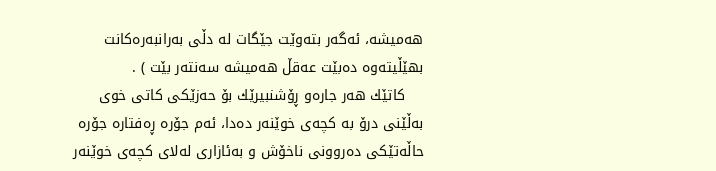هەمیشە، ئەگەر بتەوێت جێگات لە دڵی بەرانبەرەکانت بهێڵیتەوە دەبێت عەقڵ هەمیشە سەنتەر بێت ) .
    کاتێك هەر جارەو ڕۆشنبیرێك بۆ حەزێکی کاتی خوی بەڵێنی درۆ بە کچەی خوێنەر دەدا، ئەم جۆرە ڕەفتارە جۆرە حاڵەتێکی دەروونی ناخۆش و بەئازاری لەلای کچەی خوێنەر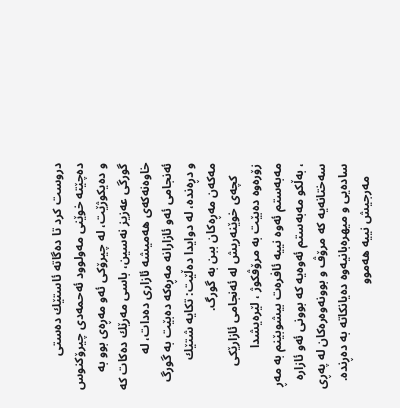دروست کرد تا دەگاتە ئاستێك دەستی دەچێتە خوێنی مەولوود ئەحمەدی چیرۆکنوس و دەیکوژێت، لە چیرۆکی ئەو مەڕەی بوو بە گورگی عەزیز نەسین، باسی مەرێك دەکات کە خاوەنەکەی هەمیشە ئازاری دەدات، لە ئەنجامی ئەو ئازارانە مەڕەکە دەبێت بە گورگ و دڕەندە، لە دوایدا دەڵێت: تکایە شتێك مەکەن مەڕەکان ببن بە گورگ.
    کچەی خوێنەریش لە ئەنجامی ئازارێکی زۆرەوە دەبێت بە مرۆڤکوژ ، لێرەیشدا مەبەستم ئەوە نییە ئافرەت بیشوبێنم بە مەڕ ، بەڵکو مەبەستم ئەوەیە کە بوونی ئەو ئازارە سەختانەیە کە مرۆڤ و بوونەوەرەکان لە پەڕی سادەیی و میهرەبانیەوە دەیانکاتە بە دەڕندە.
    مەرجیش نییە هەموو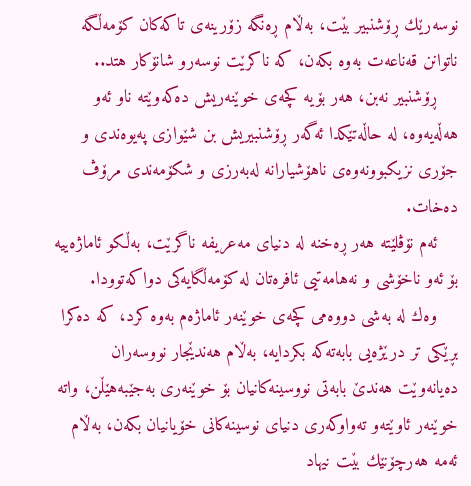نوسەرێك ڕۆشنبیر بێت، بەڵام ڕەنگە زۆرینەی تاکەکان کۆمەڵگە ناتوانن قەناعەت بەوە بکەن، کە ناکرێت نوسەرو شانۆکار هتد..
    ڕۆشنبیر نەبن، هەر بۆیە کچەی خوێنەریش دەکەوێتە ناو ئەو هەڵەیەوە، لە حاڵەتێکدا ئەگەر ڕۆشنبیریش بن شێوازی پەیوەندی و جۆری نزیکبوونەوەی ناهۆشیارانە لەبەرزی و شکۆمەندی مرۆڤ دەخات.
    ئەم نۆڤلێتە هەر ڕەخنە لە دنیای مەعریفە ناگرێت، بەڵکو ئاماژەییە بۆ ئەو ناخۆشی و نەهامەتیی ئافرەتان لە کۆمەڵگایەکی دواکەتوودا.
    وەك لە بەشی دووەمی کچەی خوێنەر ئاماژەم بەوە کرد، کە دەکرا بڕێکی تر درێژەیی بابەتەکە بکردایە، بەڵام هەندێجار نووسەران دەیانەوێت هەندێ بابەتی نووسینەکانیان بۆ خوێنەری بەجێبەهێڵن، واتە خوێنەر ئاوێتەو تەواوکەری دنیای نوسینەکانی خۆیانیان بکەن، بەڵام ئەمە هەرچۆنێك بێت نیهاد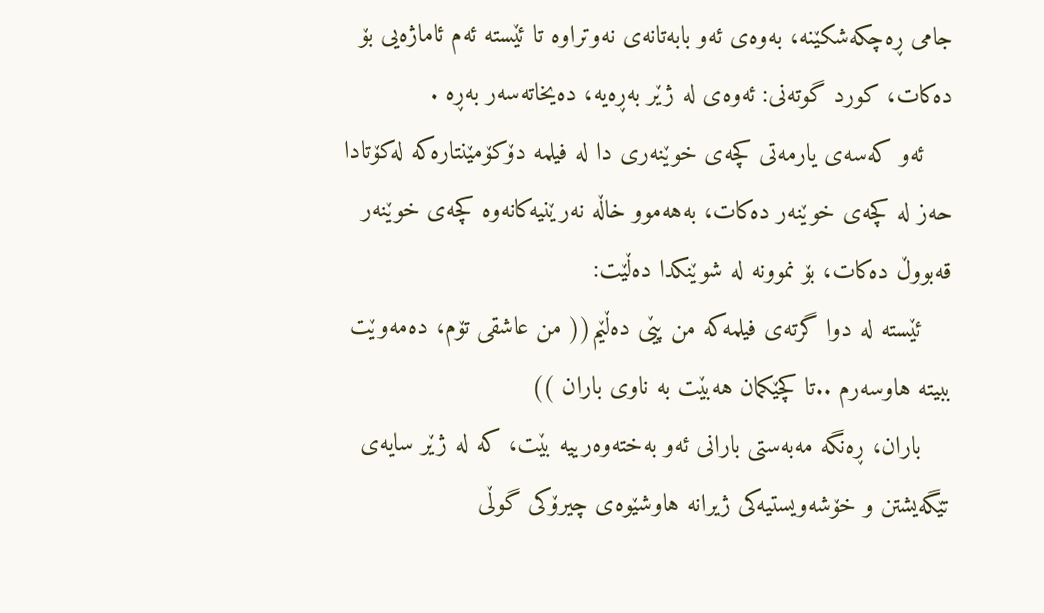جامی ڕەچکەشکێنە، بەوەی ئەو بابەتانەی نەوتراوە تا ئێستە ئەم ئاماژەیی بۆ دەکات، کورد گوتەنی: ئەوەی لە ژێر بەڕەیە، دەیخاتەسەر بەڕە .
    ئەو کەسەی یارمەتی کچەی خوێنەری دا لە فیلمە دۆکۆمێنتارەکە لەکۆتادا حەز لە کچەی خوێنەر دەکات، بەهەموو خاڵە نەرێنیەکانەوە کچەی خوێنەر قەبووڵ دەکات، بۆ نموونە لە شوێنکدا دەڵێت:
    ئێستە لە دوا گرتەی فیلمەکە من پێی دەڵێم(( من عاشقی تۆم، دەمەوێت ببیتە هاوسەرم ..تا کچێکمان هەبێت بە ناوی باران ))
    باران، ڕەنگە مەبەستی بارانی ئەو بەختەوەرییە بێت، کە لە ژێر سایەی تێگەیشتن و خۆشەویستیەکی ژیرانە هاوشێوەی چیرۆکی گوڵی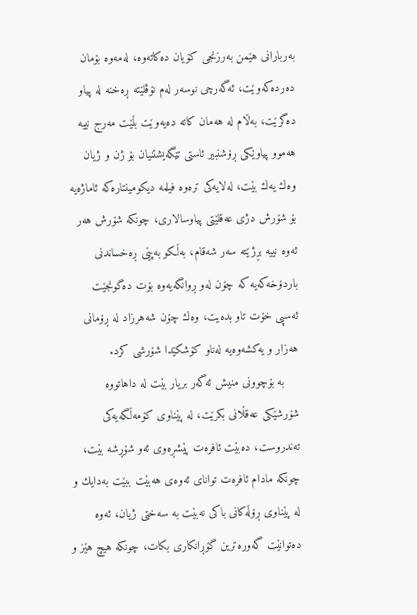بەربارانی هێمن بەرزنجی کۆیان دەکاتەوە، لەمەوە بۆمان دەردەکەوێت، ئەگەرچی نوسەر لەم نۆڤلێتە ڕەخنە لە پیاو دەگرێت، بەڵام لە هەمان کاتە دەیەوێت بڵێت مەرج نییە هەموو پیاوێکی ڕۆشنبیر ئاستی تێگەیشتنیان بۆ ژن و ژیان وەك یەك بێت، لەلایەکی ترەوە فیلمە دیکومینتارەکە ئاماژەیە بۆ شۆرش دژی عەقلێتی پیاوسالاری، چونکە شۆرش هەر ئەوە نییە بڕژێتە سەر شەقام، بەڵکو بەپێی ڕەخساندنی باردۆخەکەیە کە چۆن لەو ڕوانگەیەوە بۆت دەگونجێت ئەسپی خۆت تاو بدەیت، وەك چۆن شەهرزاد لە ڕۆمانی هەزار و یەكشەوەیە لەناو کۆشکێدا شۆرشی کرد.
    بە بۆچوونی منیش ئەگەر بریار بێت لە داهاتووە شۆرشێکی عەقڵانی بکرێت، لە پێناوی کۆمەڵگەیەکی تەندروست، دەبێت ئافرەت پێشڕەوی ئەو شۆڕشە بێت، چونکە مادام ئافرەت توانای ئەوەی هەبێت ببێت بەدایك و لە پێناوی ڕۆڵەکانی باکی نەبێت بە سەختی ژیان، ئەوە دەتوانێت گەورەترین گۆڕانکاری بکات، چونکە هیچ هێز و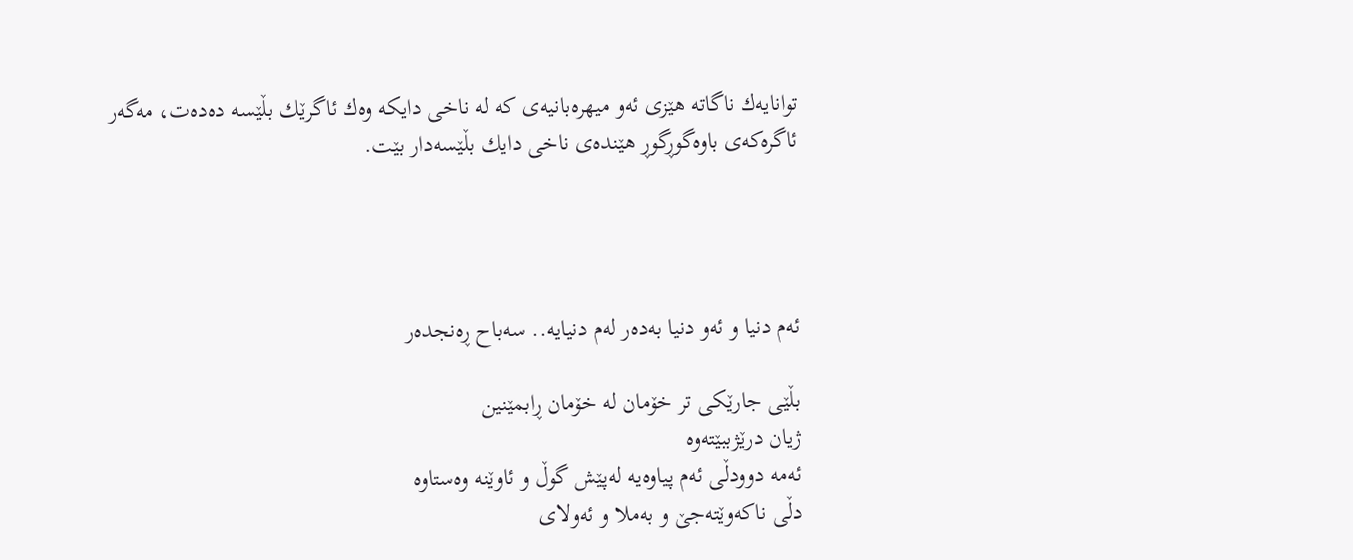توانایەك ناگاتە هێزی ئەو میهرەبانیەی کە لە ناخی دایكە وەك ئاگرێك بڵێسە دەدەت، مەگەر ئاگرەکەی باوەگوڕگوڕ هێندەی ناخی دایك بڵێسەدار بێت.




ئه‌م دنیا و ئه‌و دنیا به‌ده‌ر له‌م دنیایه‌.. سه‌باح ڕه‌نجده‌ر

بڵێی جارێكی تر خۆمان له‌ خۆمان ڕابمێنین
ژیان درێژببێته‌وه
ئه‌مه‌ دوودڵی ئه‌م پیاوه‌یه‌ له‌پێش گوڵ و ئاوێنه‌ وه‌ستاوه‌
دڵی ناكه‌وێته‌جێ و به‌ملا و ئه‌ولای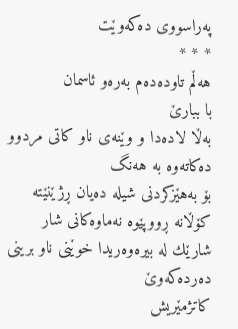په‌راسووی ده‌كه‌وێت
* * *
هه‌ڵم تاوده‌ده‌م به‌ره‌و ئاسمان
با ببارێ
به‌ڵا لاده‌دا و وێنه‌ی ناو كاتی مردوو
ده‌كاته‌وه‌ به‌ هەنگ
بۆ بەهێزكردنی شیلە دەیان ڕژێنێتە كۆڵانە ڕووپێوه‌ نه‌ماوه‌كانی شار
شارێك له‌ بیره‌وه‌ریدا خوێنی ناو برینی ده‌رده‌كه‌وێ
كاتژمێریش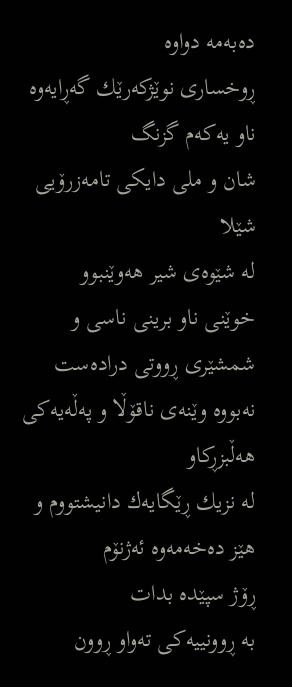ده‌به‌مه دواوه
ڕوخساری نوێژكه‌رێك گه‌ڕایه‌وه‌ ناو یه‌كه‌م گزنگ
شان و ملی دایكی تامه‌زرۆیی شێلا
له‌ شێوه‌ی شیر هه‌وێنبوو
خوێنی ناو برینی ناسی و شمشێری ڕووتی دراده‌ست
نه‌بووه وێنه‌ی ناقۆڵا و په‌ڵه‌یه‌كی هه‌ڵبزڕكاو
له نزیك ڕێگایه‌ك دانیشتووم و هێز ده‌خه‌مه‌وه ئه‌ژنۆم
ڕۆژ سپێده بدات
به‌ ڕوونییه‌كی ته‌واو ڕوون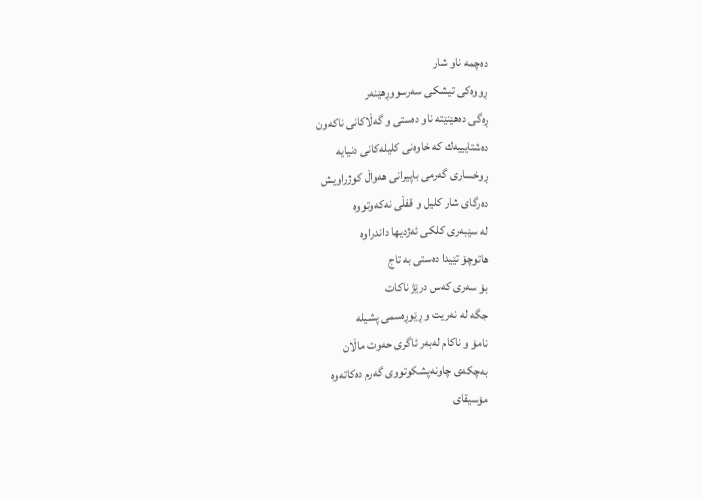ده‌چمه ناو شار
ڕووه‌كی تیشكی سه‌رسووڕهێنه‌ر
ڕه‌گی ده‌هێنێته‌ ناو ده‌ستی و گه‌ڵاكانی ناكه‌ون
ده‌شتایییه‌ك كه خاوه‌نی كلیله‌كانی دنیایه
ڕوخساری گه‌رمی باپیرانی هه‌واڵ كوژراویش
ده‌رگای شار كلیل و قفڵی نه‌كه‌وتووه
له‌ سێبه‌ری كلكی ئه‌ژدیها داندراوه‌
هاتوچۆ تێیدا ده‌ستی به‌ تاج
بۆ سه‌ری كه‌س درێژ ناكات
جگه له نه‌ریت و ڕێوڕه‌سمی پشیله‌
نامۆ و ناكام له‌به‌ر ئاگری حه‌وت ماڵان
به‌چكه‌ی‌ چاونه‌پشكوتووی گه‌رم ده‌كاته‌وه‌
مۆسیقای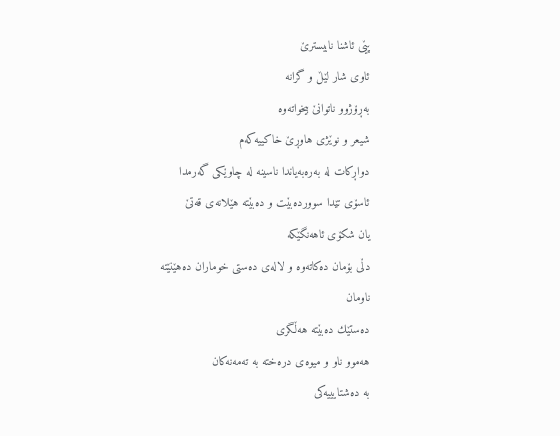پێی ئاشنا نابیسترێ
ئاوی شار لێڵ و گرانه
به‌ڕۆژوو ناتوانێ بیخواته‌وه
شیعر و نوێژی هاوڕێ خاكییه‌كه‌م
دواڕكات له‌ به‌ره‌به‌یاندا ناسینه‌ له چاوێكی گه‌رمدا
ئاسۆی تێدا سوورده‌بێت و ده‌بێته‌ هێلانه‌ی قه‌تێ
یان شكۆی ئاهه‌نگێكه‌
دڵی بۆمان ده‌كاته‌وه‌ و لاله‌ی ده‌ستی خوماران ده‌هێنێته‌ ناومان
ده‌ستێك ده‌بێته‌ هه‌ڵگری
هه‌موو ناو و میوه‌ی دره‌خته‌ به‌ ته‌مه‌نه‌كان
به ده‌شتایییه‌كی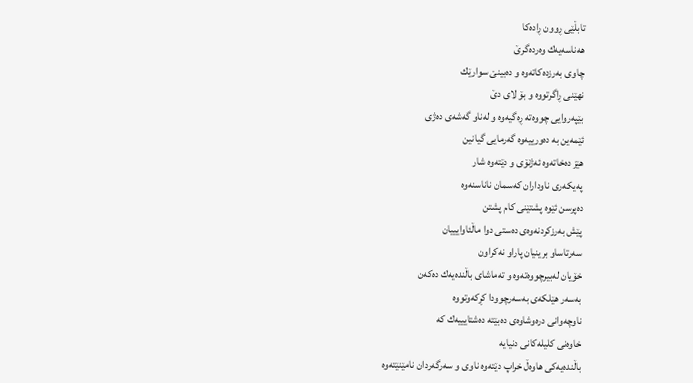تابڵێی ڕوون ڕاده‌كا
هه‌ناسه‌یه‌ك وه‌رده‌گرێ
چاوی به‌رزده‌كاته‌وه و ده‌بینێ سوارێك
نهێنی ڕاگرتووه‌ و بۆ لای دێ
بێپه‌روایی چووه‌ته‌ ڕه‌گیه‌وه‌ و له‌ناو گه‌شه‌ی ده‌ژی
ئێمه‌ین به ده‌ورییه‌وه گه‌رمایی گیانین
هێز ده‌خاته‌وه ئه‌ژنۆی و دێته‌وه شار
په‌یكه‌ری ناوداران كه‌سمان ناناسنه‌وه
ده‌پرسن ئێوه پشتێنی كام پشتن
پێش به‌رزكردنه‌وه‌ی ده‌ستی دوا ماڵئاوایییان
سه‌رتاساو برینیان پاراو نه‌كراون
خۆیان له‌بیرچووه‌ته‌وه و ته‌ماشای باڵنده‌یه‌ك ده‌كه‌ن
به‌سه‌ر هێلكه‌ی به‌سه‌رچوودا كڕكه‌وتووه
ناوچه‌وانی دره‌وشاوه‌ی ده‌بێته ده‌شتایییه‌ك كه
خاوه‌نی كلیله‌كانی دنیایه
باڵنده‌یه‌كی هاوه‌ڵ خراپ دێته‌وه ناوی و سه‌رگه‌ردان نامێنێته‌وه‌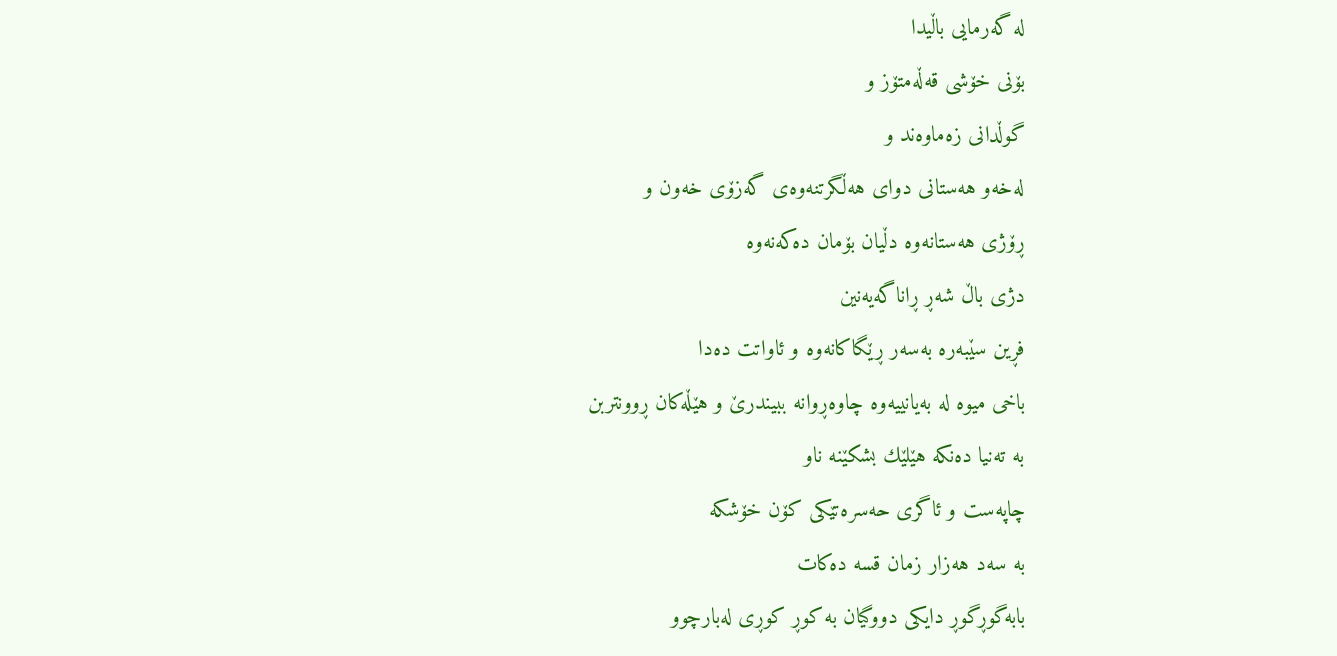له‌ گه‌رمایی باڵیدا
بۆنی خۆشی قه‌ڵه‌متۆز و
گوڵدانی زه‌ماوه‌ند و
له‌خه‌و هه‌ستانی دوای هه‌ڵگرتنه‌وه‌ی گه‌زۆی خه‌ون و
ڕۆژی هه‌ستانه‌وه‌ دڵیان بۆمان ده‌كه‌نه‌وه‌
دژی باڵ شه‌ڕ ڕاناگه‌یه‌نین
فڕین سێبه‌ره‌ به‌سه‌ر ڕێگاكانه‌وه‌ و ئاواتت ده‌دا
باخی میوه‌ له به‌یانییه‌وه چاوه‌ڕوانه‌ ببیندرێ و هێڵه‌كان ڕوونتربن
به ته‌نیا ده‌نكه هێلێك بشكێنه ناو
چاپه‌ست و ئاگری حه‌سره‌تێكی كۆن خۆشكه
به‌ سه‌د هه‌زار زمان قسه‌ ده‌كات
بابه‌گوڕگوڕ دايكى دووگیان به‌ كوڕ كوڕی له‌بارچوو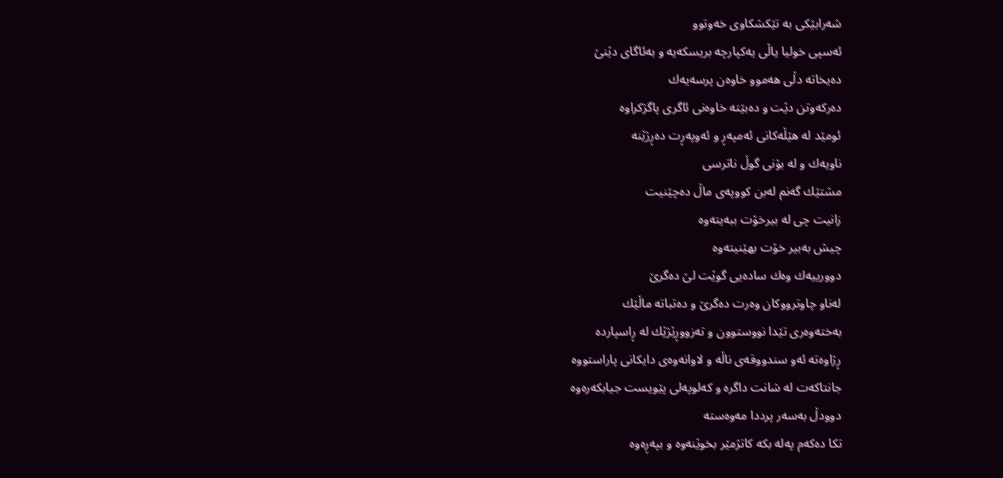شه‌رابێكی به‌ تێكشكاوی خه‌وتوو
ئه‌سپی خولیا یاڵی یه‌كپارچه‌ بریسكه‌یه‌ و به‌ئاگای دێنێ
ده‌یخاته‌ دڵی هەموو خاوەن پرسەیەك
ده‌ركه‌وتن دێت و ده‌بێته خاوه‌نی ئاگری پاگژكراوه‌
ئومێد له هێڵه‌كانی ئه‌مپه‌ڕ و ئه‌وپه‌ڕت ده‌ڕژێنه
ناویه‌ك و له‌ بۆنی گوڵ ناترسی
مشتێك گه‌نم له‌بن كووپه‌ی ماڵ ده‌چێنیت
زانیت چی له بیرخۆت ببه‌یته‌وه
چیش به‌بیر خۆت بهێنیته‌وه
دوورییه‌ك وه‌ك ساده‌یی گوێت لێ ده‌گرێ
له‌ناو چاوتروو‌كان وه‌رت ده‌گرێ و ده‌تباته ماڵێك
به‌خته‌وه‌ری تێدا نووستوون و ته‌زووڕێژێك له‌ ڕاسپارده‌
ڕژاوه‌ته‌ ئه‌و سندووقه‌ی ناڵه‌ و لاوانه‌وه‌ی دایكانی پاراستووه‌
جانتاكه‌ت له شانت داگره و كه‌لوپه‌لی پێویست جیابكه‌ره‌وه
دوودڵ به‌سه‌ر پرددا‌ مه‌وه‌سته‌
تكا ده‌كه‌م په‌له‌ بكه‌ كاتژمێر بخوێنه‌وه‌ و بپه‌ڕه‌وه‌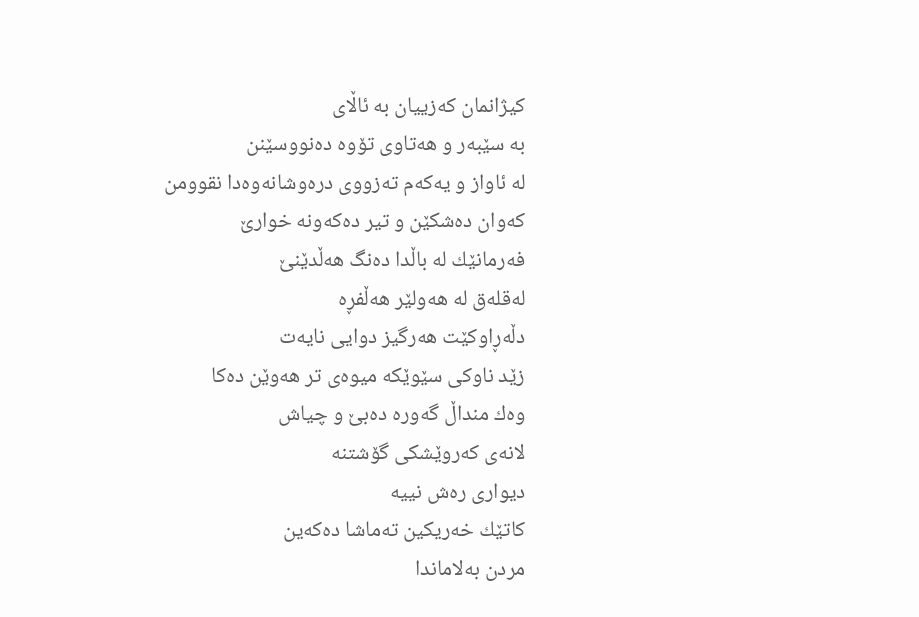كیژانمان كه‌زییان به‌ ئاڵای
به‌ سێبه‌ر و هه‌تاوی تۆوه‌ ده‌نووسێنن
له‌ ئاواز و یه‌كه‌م ته‌زووی دره‌وشانه‌وه‌دا نقوومن
كه‌وان ده‌شكێن و تیر ده‌كه‌ونه‌ خوارێ
فه‌رمانێك له‌ باڵدا ده‌نگ هه‌ڵدێنێ
له‌قله‌ق له‌ هه‌ولێر هه‌ڵفڕه‌
دڵه‌ڕاوكێت هه‌رگیز دوایی نایه‌ت
زێد ناوكی‌ سێوێكه‌ میوه‌ی تر هه‌وێن ده‌كا
وه‌ك منداڵ گه‌وره‌ ده‌بێ و چیاش
لانه‌ی كه‌روێشكی گۆشتنه‌
دیواری ره‌ش نییه‌
كاتێك خه‌ریكین ته‌ماشا ده‌كه‌ین
مردن به‌لاماندا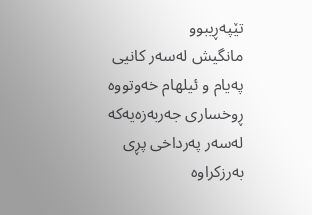تێپه‌ڕیبوو
مانگیش لەسەر كانیی په‌یام و ئیلهام خەوتووە
ڕوخساری جه‌ربه‌زه‌یه‌كه‌ لەسەر په‌رداخی پڕی به‌رزكراوه‌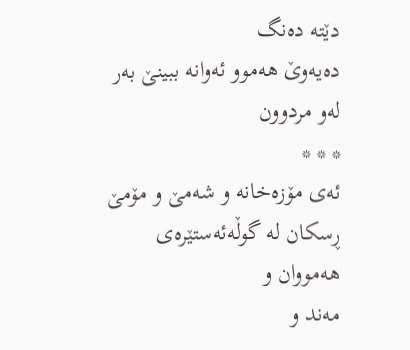دێتە دەنگ
دەیەوێ هه‌موو ئه‌وانه‌ ببینێ به‌ر له‌و مردوون
* * *
ئه‌ی مۆزه‌خانه‌ و شه‌مێ و مۆمێ
ڕسكان له‌ گوڵه‌ئه‌ستێره‌ی هه‌مووان و
مه‌ند و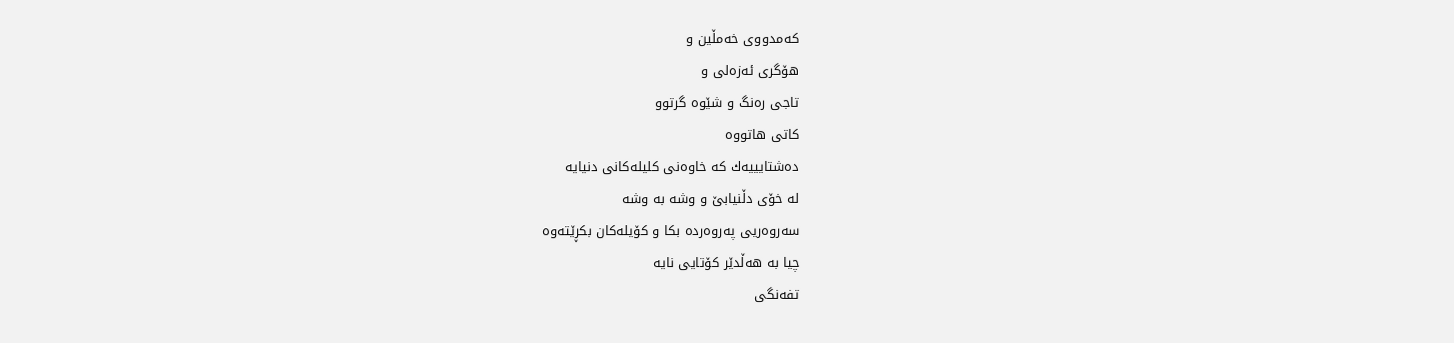كه‌مدووی خه‌مڵین و
هۆگری ئه‌زه‌لی و
تاجی ره‌نگ و شێوه‌ گرتوو
كاتی هاتووه‌
ده‌شتایییه‌ك كه‌ خاوه‌نی كلیله‌كانی دنیایه‌
له‌ خۆی دڵنیابێ و وشه‌ به‌ وشه‌
سه‌روه‌ریی په‌روه‌رده‌ بكا و كۆیله‌كان بكڕێته‌وه‌
چیا به‌ هه‌ڵدێر كۆتایی نایه‌
تفه‌نگی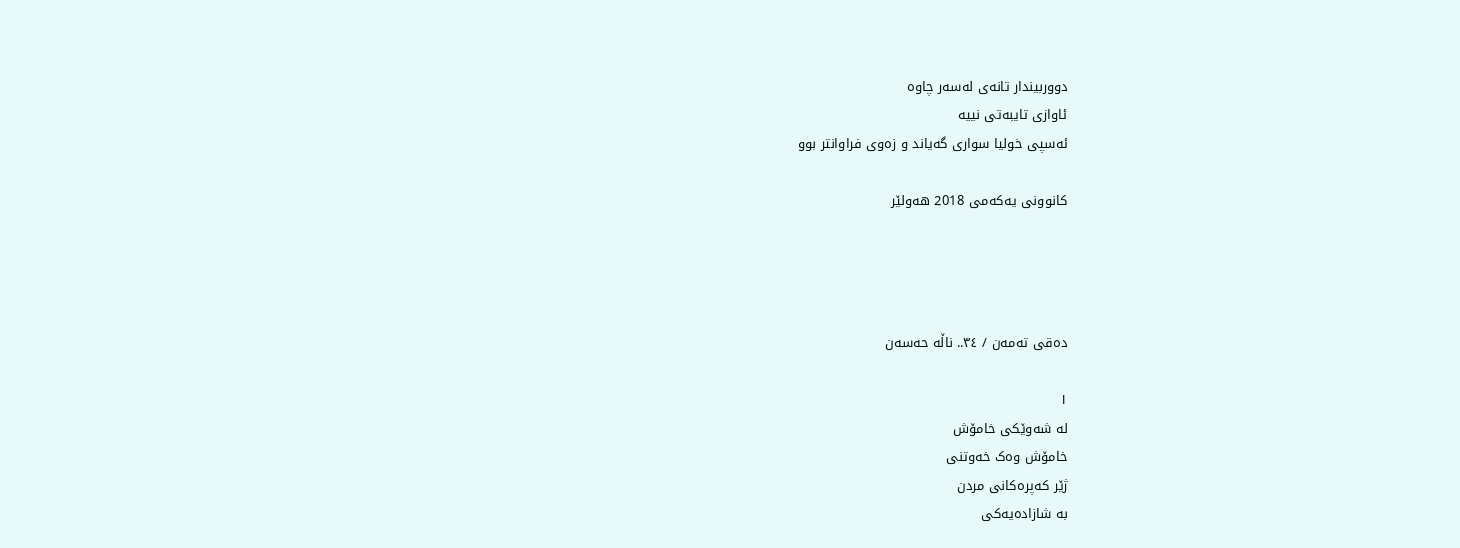دووربیندار تانه‌ی له‌سه‌ر چاوه‌
ئاوازی تایبه‌تی نییه‌
ئه‌سپی خولیا سواری گه‌یاند و زه‌وی فراوانتر بوو

كانوونی یه‌كه‌می 2018 هه‌و‌لێر




دەقی تەمەن / ٣٤.. ناڵە حەسەن

١
لە شەوێکی خامۆش
خامۆش وەک خەوتنی
ژێر کەپرەکانی مردن
بە شازادەیەکی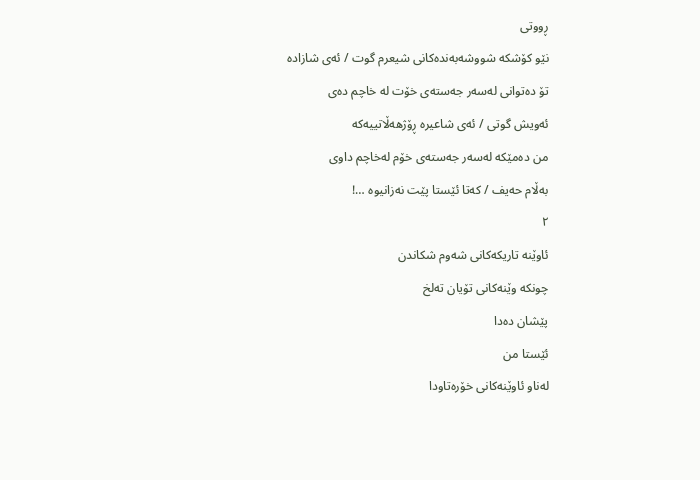ڕووتی
نێو کۆشکە شووشەبەندەکانی شیعرم گوت / ئەی شازادە
تۆ دەتوانی لەسەر جەستەی خۆت لە خاچم دەی
ئەویش گوتی / ئەی شاعیرە ڕۆژهەڵاتییەکە
من دەمێکە لەسەر جەستەی خۆم لەخاچم داوی
بەڵام حەیف / کەتا ئێستا پێت نەزانیوە …!
٢
ئاوێنە تاریکەکانی شەوم شکاندن
چونکە وێنەکانی تۆیان تەلخ
پێشان دەدا
ئێستا من
لەناو ئاوێنەکانی خۆرەتاودا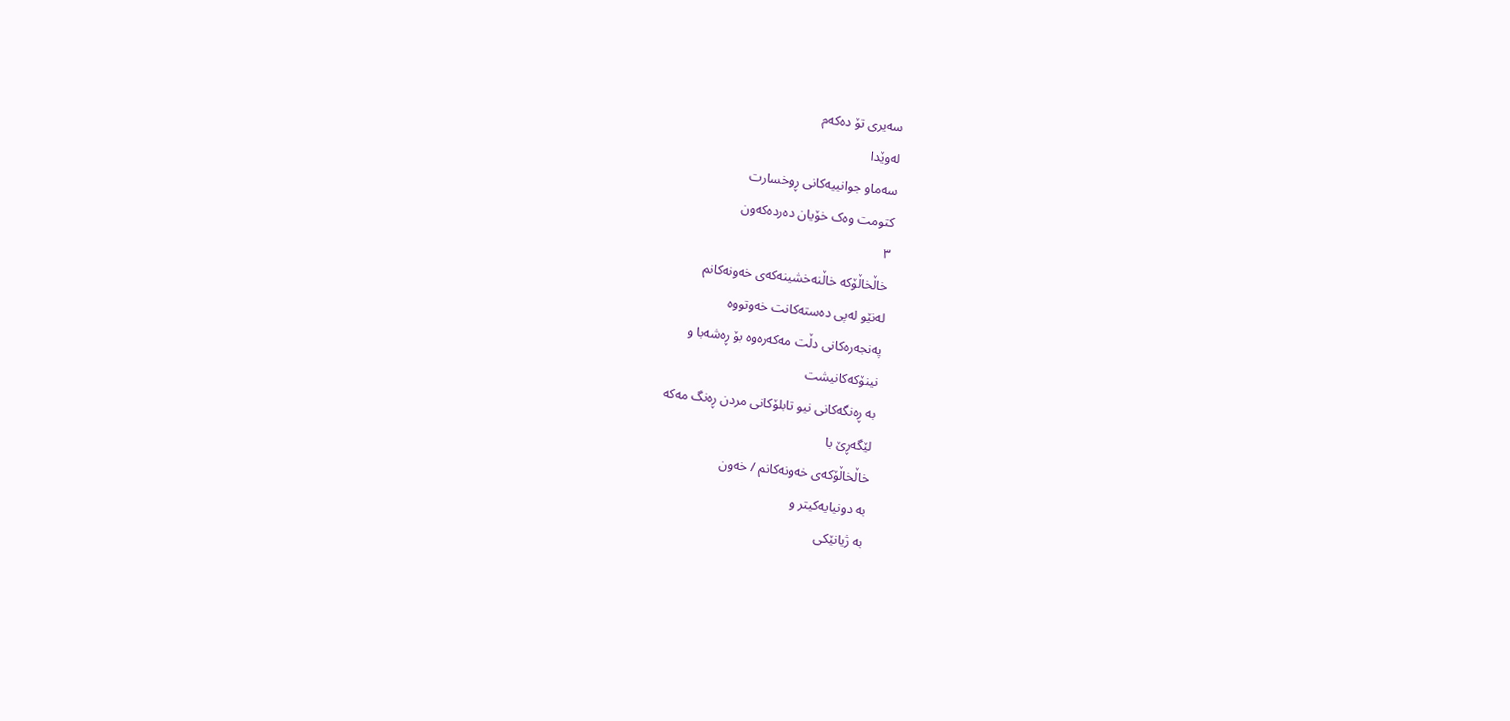سەیری تۆ دەکەم
لەوێدا
سەماو جوانییەکانی ڕوخسارت
کتومت وەک خۆیان دەردەکەون
٣
خاڵخاڵۆکە خاڵنەخشینەکەی خەونەکانم
لەنێو لەپی دەستەکانت خەوتووە
پەنجەرەکانی دڵت مەکەرەوە بۆ ڕەشەبا و
نینۆکەکانیشت
بە ڕەنگەکانی نیو تابلۆکانی مردن ڕەنگ مەکە
لێگەڕێ با
خاڵخاڵۆکەی خەونەکانم / خەون
بە دونیایەکیتر و
بە ژیانێکی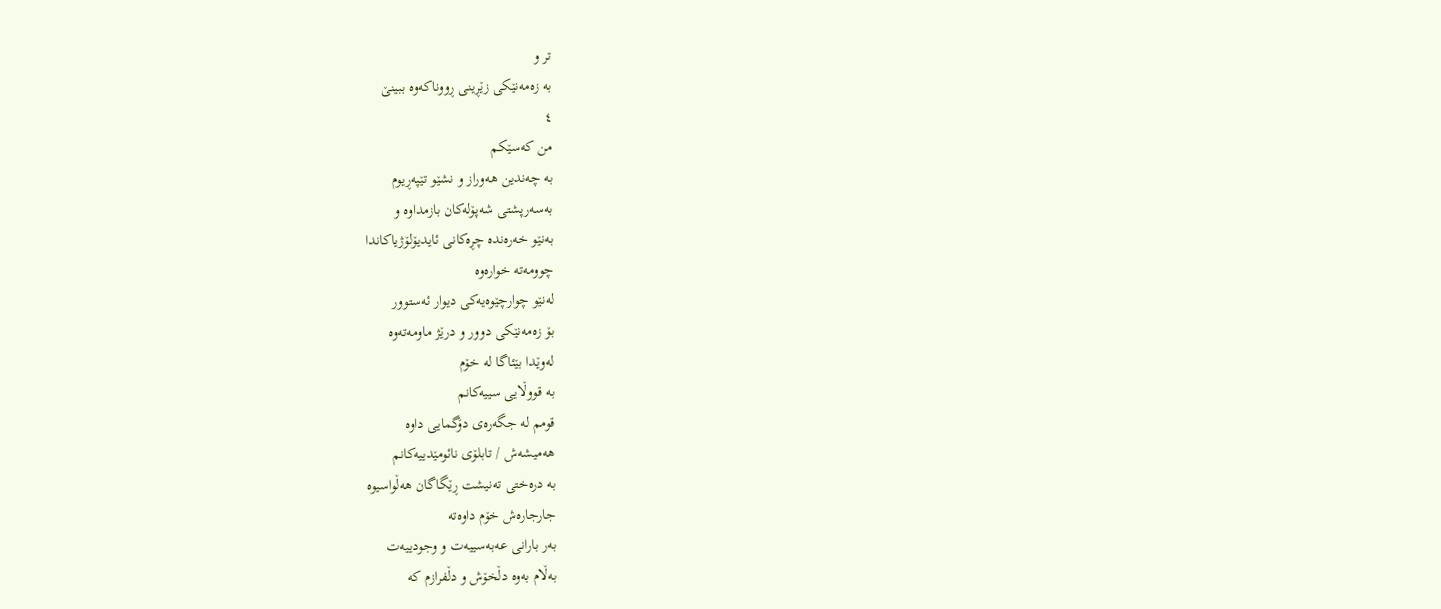تر و
بە زەمەنێکی زێڕینی ڕووناکەوە ببینێ
٤
من کەسێکم
بە چەندین هەوراز و نشێو تێپەڕیوم
بەسەرپشتی شەپۆلەکان بازمداوە و
بەنێو خەرەندە چڕەکانی ئایدیۆلۆژیاکاندا
چوومەتە خوارەوە
لەنێو چوارچێوەیەکی دیوار ئەستوور
بۆ زەمەنێکی دوور و درێژ ماومەتەوە
لەوێدا بێئاگا لە خۆم
بە قووڵایی سییەکانم
قومم لە جگەرەی دۆگمایی داوە
هەمیشەش / تابلۆی نائومێدییەکانم
بە درەختی تەنیشت ڕێگاگان هەڵواسیوە
جارجارەش خۆم داوەتە
بەر بارانی عەبەسییەت و وجودییەت
بەڵام بەوە دڵخۆش و دڵفرازم کە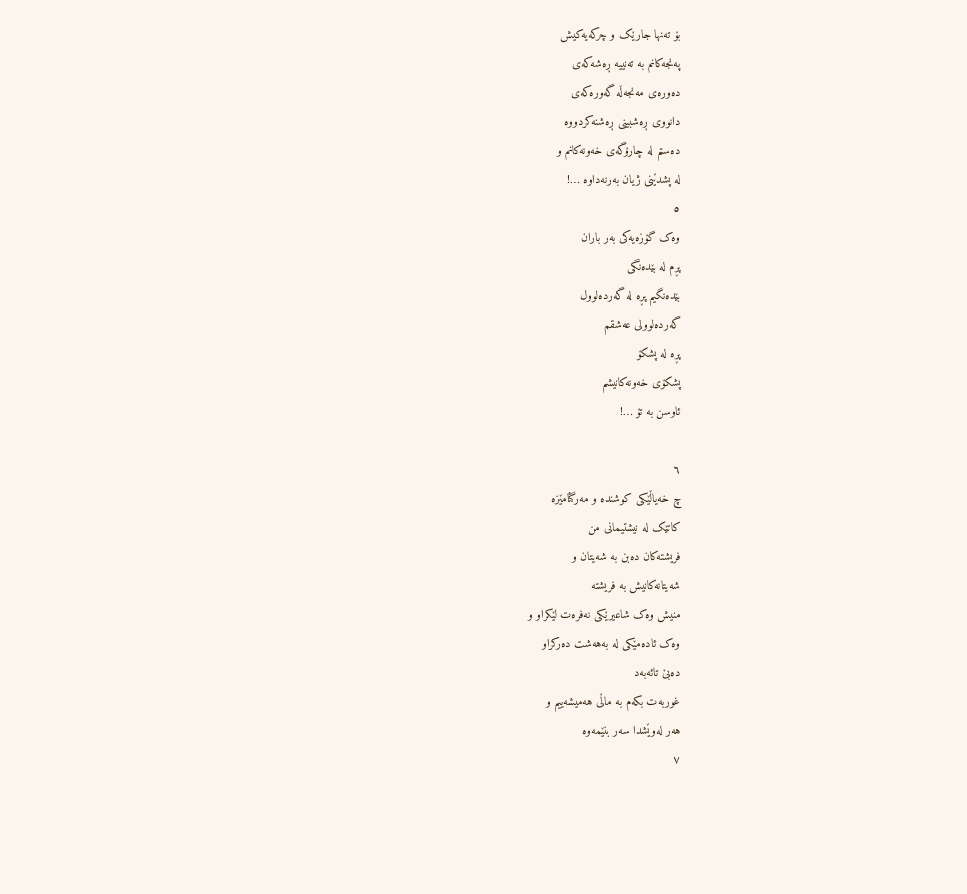بۆ تەنها جارێک و چرکەیەکیش
پەنجەکانم بە تەنییە ڕەشەکەی
دەورەی مەنجەڵە گەورەکەی
دانووی ڕەشبینی ڕەشنەکردووە
دەستم لە چارۆگەی خەونەکانم و
لە پشدێنی ژیان بەرنەداوە …!
٥
وەک گۆزەیەکی بەر باران
پڕم لە بێدەنگی
بێدەنگیم پڕە لە گەردەلوول
گەردەلوولی عەشقم
پڕە لە پشکۆ
پشکۆی خەونەکانیشم
ئاوسن بە تۆ …!

٦
چ خەیاڵێکی کوشندە و مەرگئامێزە
کاتێک لە نیشتیمانی من
فریشتەکان دەبن بە شەیتان و
شەیتانەکانیش بە فریشتە
منیش وەک شاعیرێکی نەفرەت لێکراو و
وەک ئادەمێکی لە بەهەشت دەرکراو
دەبێ تائەبەد
غوربەت بکەم بە ماڵی هەمیشەییم و
هەر لەوێشدا سەر بنێمەوە
٧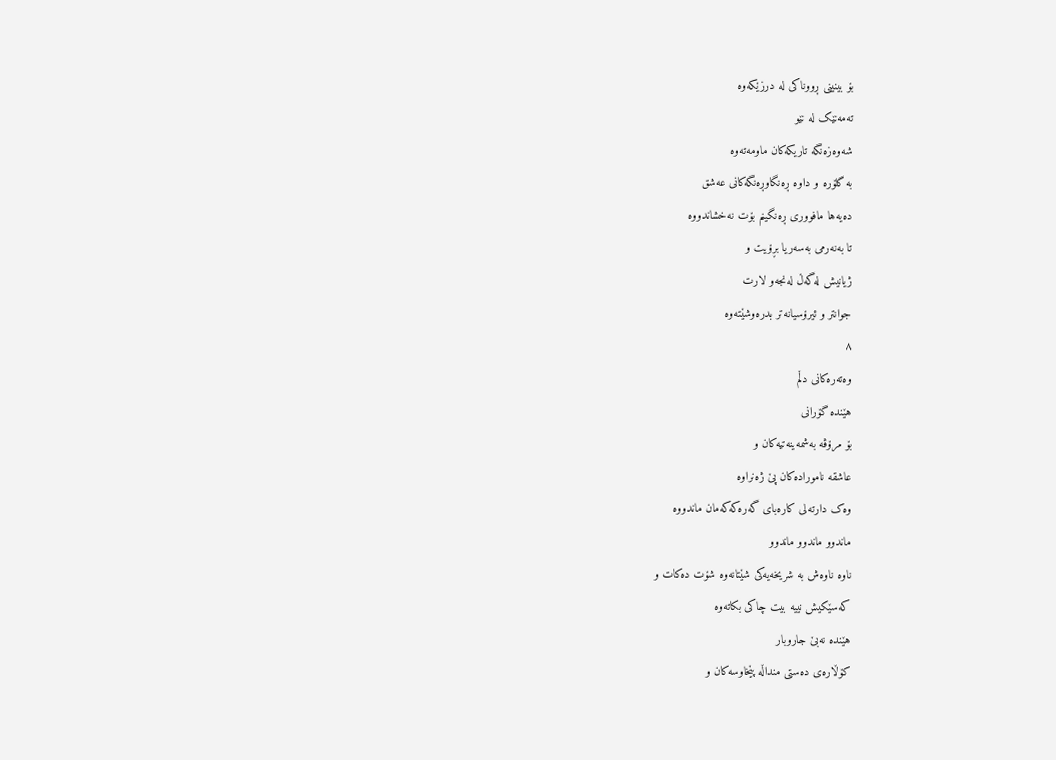بۆ بینینی ڕووناکی لە درزێکەوە
تەمەنێک لە نێو
شەوەزەنگە تاریکەکان ماومەتەوە
بە گلۆرە و داوە ڕەنگاوڕەنگەکانی عەشق
دەیەها مافووری ڕەنگینم بۆت نەخشاندووە
تا بەنەرمی بەسەریا بڕۆیت و
ژیانیش لەگەڵ لەنجەو لارت
جوانتر و ئیرۆسیانەتر بدرەوشێتەوە
٨
وەتەرەکانی دڵم
هێندە گۆرانی
بۆ مرۆڤە بەشمەینەتیەکان و
عاشقە نامورادەکان پێ ژەنراوە
وەک دارتەلی کارەبای گەرەکەکەمان ماندووە
ماندوو ماندوو ماندوو
ناوە ناوەش بە شریخەیەکی شێتانەوە شۆت دەکات و
کەسێکیش نییە بیت چاکی بکاتەوە
هێندە نەبێ جاروبار
کۆڵارەی دەستی منداڵە پێخاوسەکان و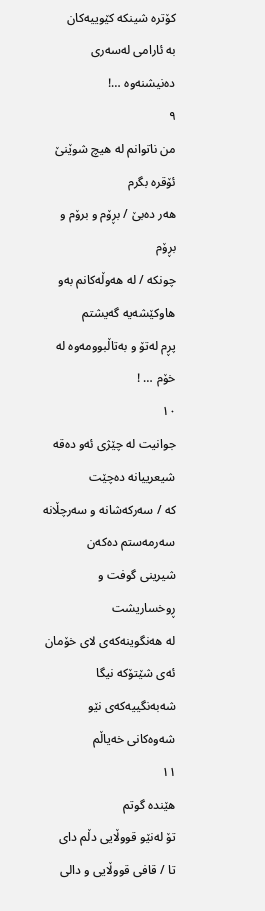کۆترە شینکە کێوییەکان
بە ئارامی لەسەری دەنیشنەوە …!
٩
من ناتوانم لە هیچ شوێنێ ئۆقرە بگرم
هەر دەبێ / بڕۆم و برۆم و بڕۆم
چونکە / لە هەوڵەکانم بەو هاوکێشەیە گەیشتم
پڕم لەتۆ و بەتاڵبوومەوە لە خۆم … !
١٠
جوانیت لە چێژی ئەو دەقە شیعرییانە دەچێت
کە / سەرکەشانە و سەرچڵانە سەرمەستم دەکەن
شیرینی گوفت و ڕوخساریشت
لە هەنگوینەکەی لای خۆمان
ئەی شێتۆکە نیگا شەبەنگییەکەی نێو شەوەکانی خەیاڵم
١١
هێندە گوتم
تۆ لەنێو قووڵایی دڵم دای
تا / قافی قووڵایی و دالی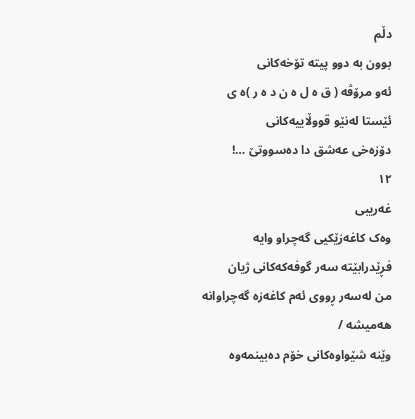دڵم
بوون بە دوو پیتە تۆخەکانی
ئەو مرۆڤە ( ق ە ل ە ن د ە ر )ە ی
ئێستا لەنێو قووڵاییەکانی
دۆزەخی عەشق دا دەسووتێ …!
١٢
غەریبی
وەک کاغەزێکیی گەچراو وایە
فڕێدرابێتە سەر گوفەکەکانی ژیان
من لەسەر ڕووی ئەم کاغەزە گەچراوانە
هەمیشە /
وێنە شێواوەکانی خۆم دەبینمەوە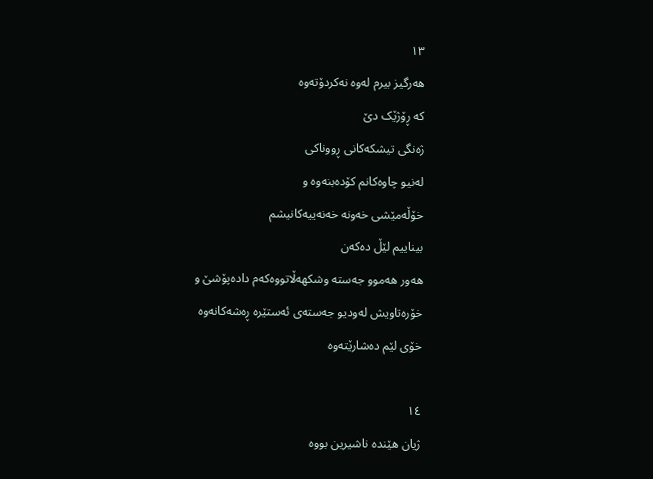١٣
هەرگیز بیرم لەوە نەکردۆتەوە
کە ڕۆژێک دێ
ژەنگی تیشکەکانی ڕووناکی
لەنیو چاوەکانم کۆدەبنەوە و
خۆڵەمێشی خەونە خەنەییەکانیشم
بیناییم لێڵ دەکەن
هەور هەموو جەستە وشکهەڵاتووەکەم دادەپۆشێ و
خۆرەتاویش لەودیو جەستەی ئەستێرە ڕەشەکانەوە
خۆی لێم دەشارێتەوە

١٤
ژیان هێندە ناشیرین بووە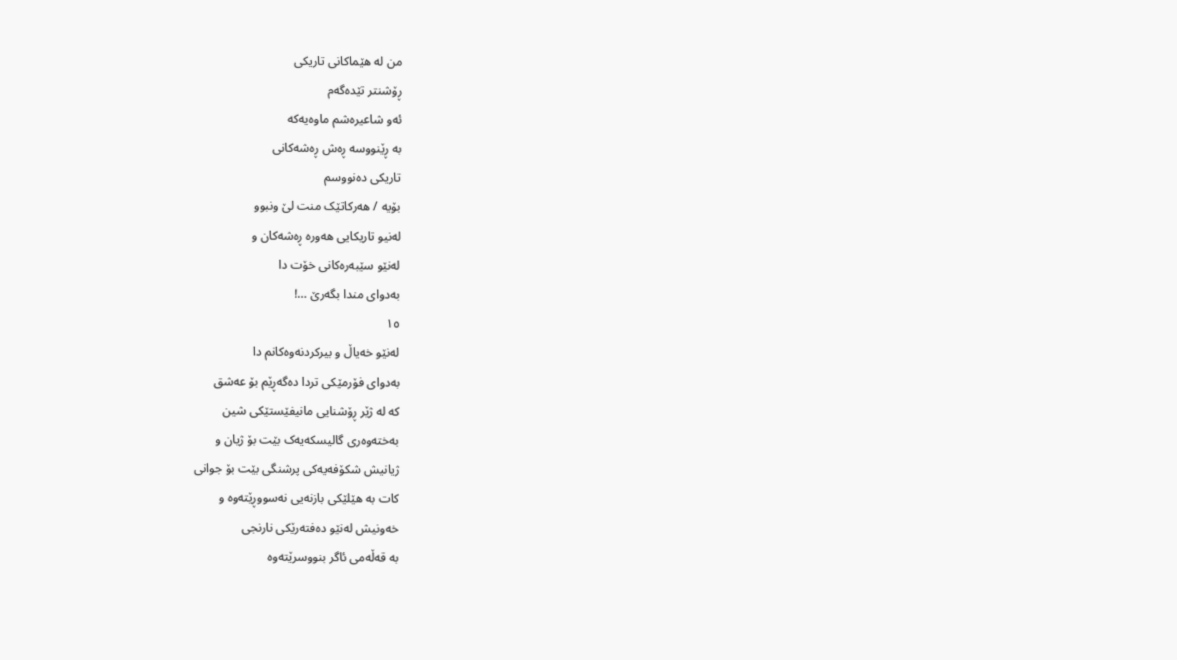من لە هێماکانی تاریکی
ڕۆشنتر تێدەگەم
ئەو شاعیرەشم ماوەیەکە
بە ڕێنووسە ڕەش ڕەشەکانی
تاریکی دەنووسم
بۆیە / هەرکاتێک منت لێ ونبوو
لەنیو تاریکایی هەورە ڕەشەکان و
لەنێو سێبەرەکانی خۆت دا
بەدوای مندا بگەرێ …!
١٥
لەنێو خەیاڵ و بیرکردنەوەکانم دا
بەدوای فۆرمێکی تردا دەگەڕێم بۆ عەشق
کە لە ژێر ڕۆشنایی مانیفێستێکی شین
بەختەوەری گالیسکەیەک بێت بۆ ژیان و
ژیانیش شکۆفەیەکی پرشنگی بێت بۆ جوانی
کات بە هێلێکی بازنەیی نەسووڕێتەوە و
خەونیش لەنێو دەفتەرێکی نارنجی
بە قەڵەمی ئاگر بنووسرێتەوە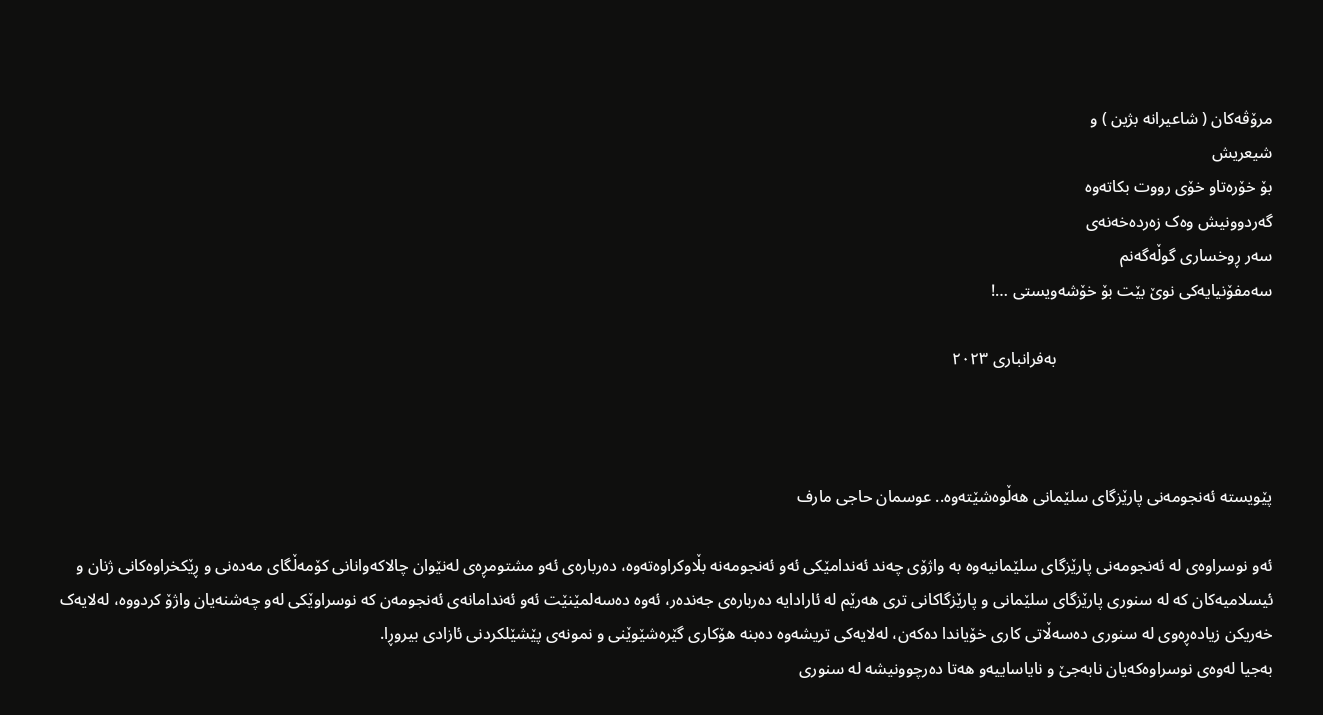مرۆڤەکان ( شاعیرانە بژین ) و
شیعریش
بۆ خۆرەتاو خۆی رووت بکاتەوە
گەردوونیش وەک زەردەخەنەی
سەر ڕوخساری گوڵەگەنم
سەمفۆنیایەکی نوێ بێت بۆ خۆشەویستی …!

                                                    بەفرانباری ٢٠٢٣



پێویستە ئەنجومەنی پارێزگای سلێمانی هەڵوەشێتەوە.. عوسمان حاجی مارف

ئەو نوسراوەی لە ئەنجومەنی پارێزگای سلێمانیەوە بە واژۆی چەند ئەندامێکی ئەو ئەنجومەنە بڵاوکراوەتەوە، دەربارەی ئەو مشتومڕەی لەنێوان چالاکەوانانی کۆمەڵگای مەدەنی و ڕێکخراوەکانی ژنان و ئیسلامیەکان کە لە سنوری پارێزگای سلێمانی و پارێزگاکانی تری هەرێم لە ئارادایە دەربارەی جەندەر، ئەوە دەسەلمێنێت ئەو ئەندامانەی ئەنجومەن کە نوسراوێکی لەو چەشنەیان واژۆ کردووە، لەلایەک خەریکن زیادەڕەوی لە سنوری دەسەڵاتی کاری خۆیاندا دەکەن، لەلایەکی تریشەوە دەبنە هۆکاری گێرەشێوێنی و نمونەی پێشێلکردنی ئازادی بیروڕا.
بەجیا لەوەی نوسراوەکەیان نابەجێ و نایاساییەو هەتا دەرچوونیشە لە سنوری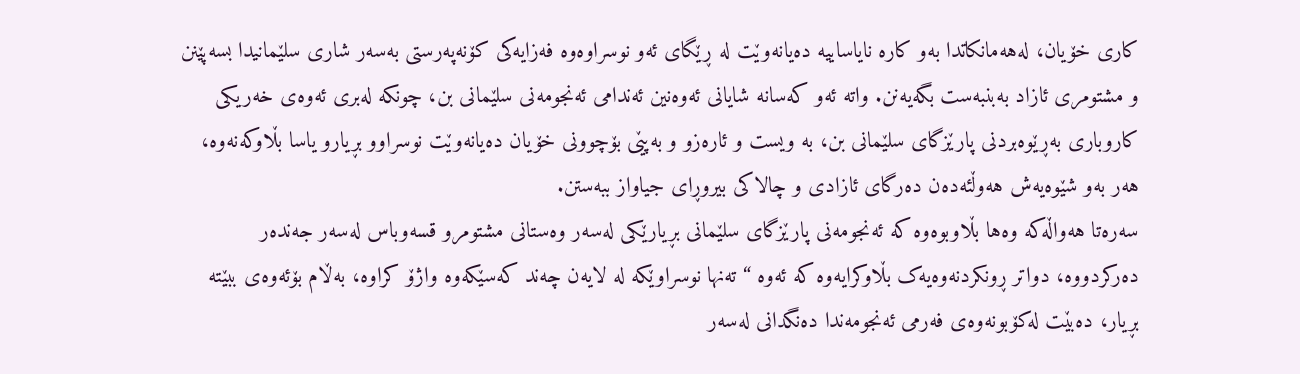کاری خۆیان، لەهەمانکاتدا بەو کارە نایاساییە دەیانەوێت لە ڕێگای ئەو نوسراوەوە فەزایەکی کۆنەپەرستی بەسەر شاری سلێمانیدا بسەپێنن و مشتومری ئازاد بەبنبەست بگەیەنن. واتە ئەو کەسانە شایانی ئەوەنین ئەندامی ئەنجومەنی سلێمانی بن، چونکە لەبری ئەوەی خەریکی کاروباری بەڕێوەبردنی پارێزگای سلێمانی بن، بە ویست و ئارەزو و بەپێی بۆچوونی خۆیان دەیانەوێت نوسراوو بڕیارو یاسا بڵاوکەنەوە، هەر بەو شێوەیەش هەوڵئەدەن دەرگای ئازادی و چالاکی بیروڕای جیاواز ببەستن.
سەرەتا هەواڵەکە وەها بڵاوبوەوە کە ئەنجومەنی پارێزگای سلێمانی بڕیارێکی لەسەر وەستانی مشتومرو قسەوباس لەسەر جەندەر دەرکردووە، دواتر ڕونکردنەوەیەک بڵاوکرایەوە کە ئەوە “تەنها نوسراوێکە لە لایەن چەند کەسێکەوە واژۆ کراوە، بەڵام بۆئەوەی ببێتە بڕیار، دەبێت لەکۆبونەوەی فەرمی ئەنجومەندا دەنگدانی لەسەر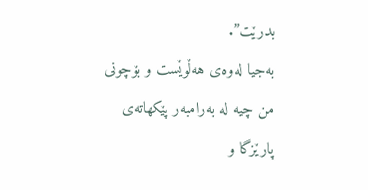بدرێت”.
بەجیا لەوەی هەڵوێست و بۆچونی من چیە لە بەرامبەر پێکهاتەی پارێزگا و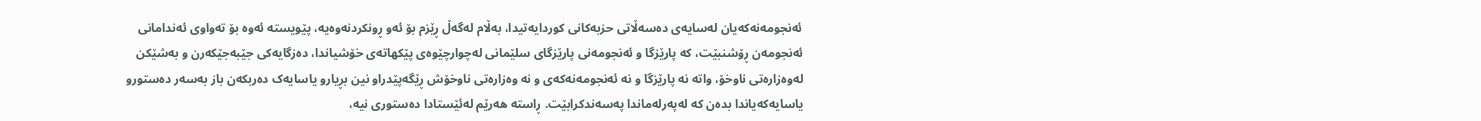ئەنجومەنەکەیان لەسایەی دەسەڵاتی حزبەکانی کوردایەتیدا، بەڵام لەگەڵ ڕێزم بۆ ئەو ڕونکردنەوەیە، پێویستە ئەوە بۆ تەواوی ئەندامانی ئەنجومەن ڕۆشنبێت، کە پارێزگا و ئەنجومەنی پارێزگای سلێمانی لەچوارچێوەی پێکهاتەی خۆشیاندا، دەزگایەکی جێبەجێکەرن و بەشێکن لەوەزارەتی ناوخۆ، واتە نە پارێزگا و نە ئەنجومەنەکەی و نە وەزارەتی ناوخۆش ڕێگەپێدراو نین بڕیارو یاسایەک دەربکەن باز بەسەر دەستورو یاسایەکەیاندا بدەن کە لەپەرلەماندا پەسەندکرابێت. ڕاستە هەرێم لەئێستادا دەستوری نیە،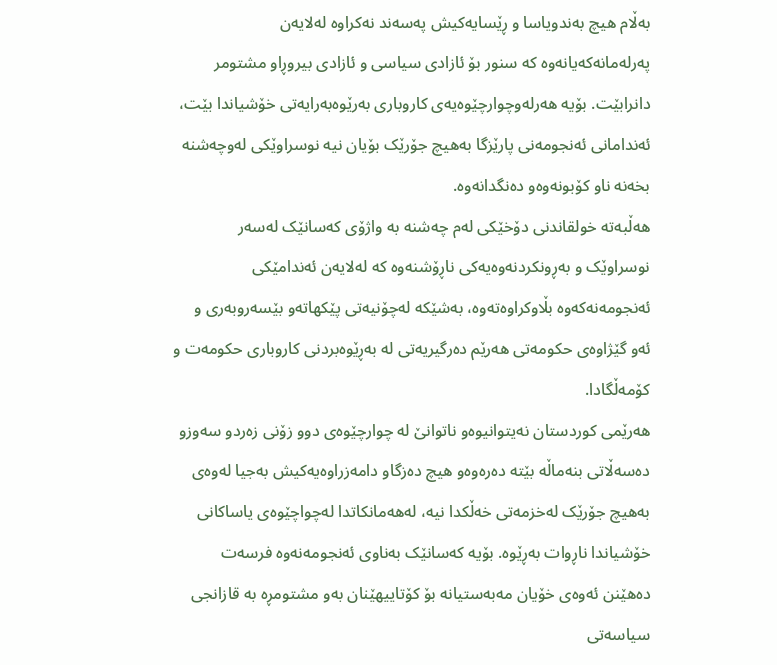بەڵام هیچ بەندویاسا و ڕێسایەکیش پەسەند نەکراوە لەلایەن پەرلەمانەکەیانەوە کە سنور بۆ ئازادی سیاسی و ئازادی بیروڕاو مشتومر دانرابێت. بۆیە هەرلەوچوارچێوەیەی کاروباری بەرێوەبەرایەتی خۆشیاندا بێت، ئەندامانی ئەنجومەنی پارێزگا بەهیچ جۆرێک بۆیان نیە نوسراوێکی لەوچەشنە بخەنە ناو کۆبونەوەو دەنگدانەوە.
هەڵبەتە خولقاندنی دۆخێکی لەم چەشنە بە واژۆی کەسانێک لەسەر نوسراوێک و بەڕونکردنەوەیەکی ناڕۆشنەوە کە لەلایەن ئەندامێکی ئەنجومەنەکەوە بڵاوکراوەتەوە، بەشێکە لەچۆنیەتی پێکهاتەو بێسەروبەری و ئەو گێژاوەی حکومەتی هەرێم دەرگیریەتی لە بەڕێوەبردنی کاروباری حکومەت و کۆمەڵگادا.
هەرێمی کوردستان نەیتوانیوەو ناتوانێ لە چوارچێوەی دوو زۆنی زەردو سەوزو دەسەڵاتی بنەماڵە بێتە دەرەوەو هیچ دەزگاو دامەزراوەیەکیش بەجیا لەوەی بەهیچ جۆرێک لەخزمەتی خەڵکدا نیە، لەهەمانکاتدا لەچواچێوەی یاساکانی خۆشیاندا ناڕوات بەڕێوە. بۆیە کەسانێک بەناوی ئەنجومەنەوە فرسەت دەهێنن ئەوەی خۆیان مەبەستیانە بۆ کۆتاییهێنان بەو مشتومڕە بە قازانجی سیاسەتی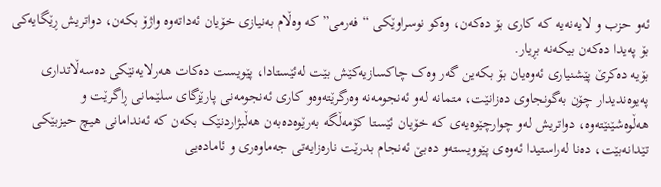ئەو حزب و لایەنەیە کە کاری بۆ دەکەن، وەکو نوسراوێکی “فەرمی” کە وەڵام بەنیازی خۆیان ئەداتەوە واژۆ بکەن، دواتریش ڕێگایەکی بۆ پەیدا دەکەن بیکەنە بڕیار.
بۆیە دەکرێ پێشنیاری ئەوەیان بۆ بکەین گەر وەک چاکسازیەکێش بێت لەئێستادا، پێویست دەکات هەرلایەنێکی دەسەڵاتداری پەیوەندیدار چۆن بەگونجاوی دەزانێت، متمانە لەو ئەنجومەنە وەرگرێتەوەو کاری ئەنجومەنی پارێزگای سلێمانی ڕاگرێت و هەڵوەشێنێتەوە، دواتریش لەو چوارچێوەیەی کە خۆیان ئێستا کۆمەڵگە بەرێوەدەبەن هەڵبژاردنێک بکەن کە ئەندامانی هیچ حیزبێكی تێدانەبێت، دەنا لەراستیدا ئەوەی پێوویستەو دەبێ ئەنجام بدرێت نارەزایەتی جەماوەری و ئامادەیی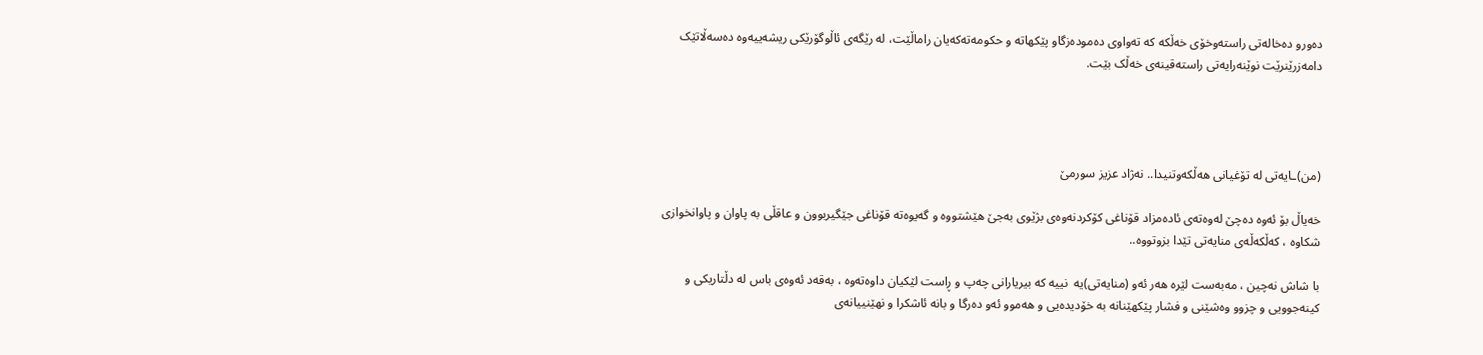دەورو دەخالەتی راستەوخۆی خەڵکە کە تەواوی دەمودەزگاو پێکهاتە و حکومەتەکەیان راماڵێت، لە رێگەی ئاڵوگۆرێکی ریشەییەوە دەسەڵاتێک دامەزرێنرێت نوێنەرایەتی راستەقینەی خەڵک بێت.




(من)ـایه‌تی له‌ تۆغیانی هه‌ڵكه‌وتنیدا.. نه‌ژاد عزیز سورمێ

خه‌یاڵ بۆ ئه‌وه‌ ده‌چێ له‌وه‌ته‌ی ئاده‌مزاد قۆناغی كۆكردنه‌وه‌ی بژێوی به‌جێ هێشتووه‌ و گه‌یوه‌ته‌ قۆناغی جێگیربوون و عاقڵی به‌ پاوان و پاوانخوازی شكاوه‌ ، كه‌ڵكه‌ڵه‌ی منایه‌تی تێدا بزوتووه‌..

با شاش نه‌چین ، مه‌به‌ست لێره‌ هه‌ر ئه‌و (منایه‌تی)یه‌ ‌‌ نییه‌ كه‌ بیریارانی چه‌پ و ڕاست لێكیان داوه‌ته‌وه‌ ، به‌قه‌د ئه‌وه‌ی باس له‌ دڵتاریكی و كینه‌جوویی و چزوو وه‌شێنی و فشار پێكهێنانه‌ به‌ خۆدیده‌یی و هه‌موو ئه‌و ده‌رگا و بانه‌ ئاشكرا و نهێنییانه‌ی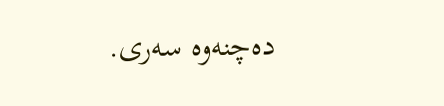ده‌چنه‌وه‌ سه‌ری.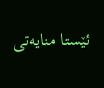ئێستا منایه‌تی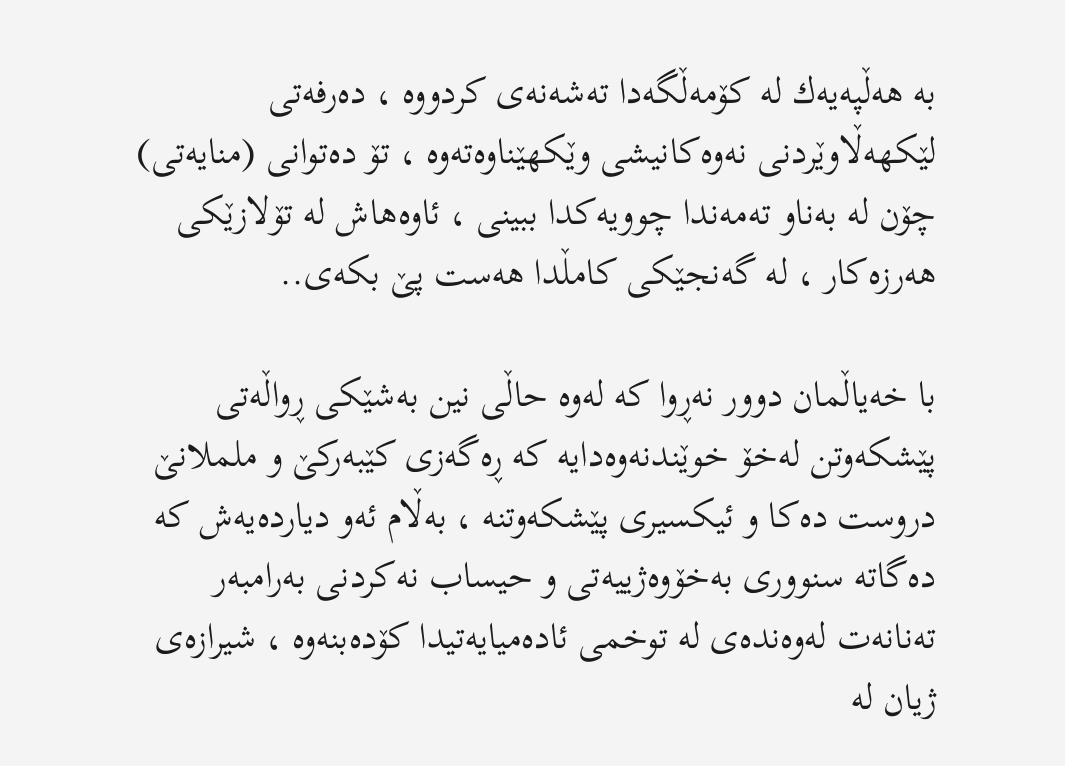به‌ هه‌ڵپه‌یه‌ك له‌ كۆمه‌ڵگه‌دا ته‌شه‌نه‌ی كردووه ‌، ده‌رفه‌تی لێكهه‌ڵاوێردنی نه‌وه‌كانیشی وێكهێناوه‌ته‌وه‌ ، تۆ ده‌توانی (منایه‌تی) چۆن له‌ به‌ناو ته‌مه‌ندا چوویه‌كدا ببینی ، ئاوه‌هاش له‌ تۆلازێكی هه‌رزه‌كار ، له‌ گه‌نجێكی كامڵدا هه‌ست پێ بكه‌ی..

با خه‌یاڵمان دوور نه‌ڕوا كه‌ له‌وه‌ حاڵی نین به‌شێكی ڕواڵه‌تی پێشكه‌وتن له‌خۆ خوێندنه‌وه‌دایه‌ كه‌ ڕه‌گه‌زی كێبه‌ركێ و ململانێ دروست ده‌كا و ئیكسیری پێشكه‌وتنه‌ ، به‌ڵام ئه‌و دیارده‌یه‌ش كه‌ ده‌گاته‌ سنووری به‌خۆوه‌ژییه‌تی و حیساب نه‌كردنی به‌رامبه‌ر ته‌نانه‌ت له‌وه‌نده‌ی له‌ توخمی ئاده‌میایه‌‌تیدا كۆده‌بنه‌وه ‌، شیرازه‌ی ژیان له‌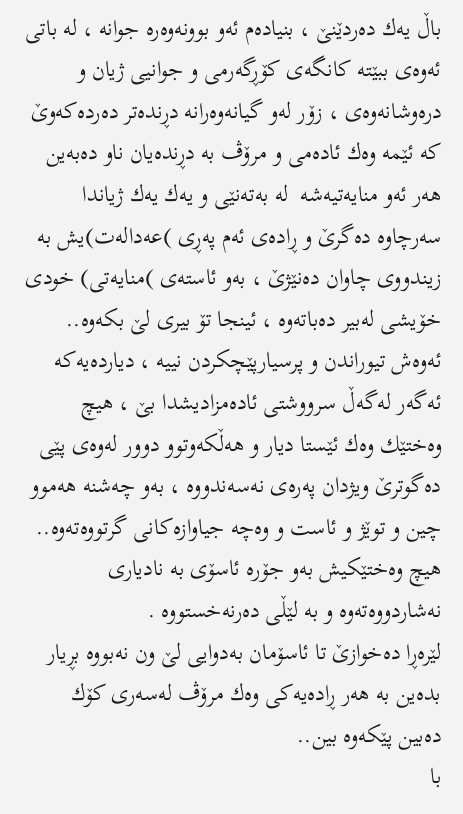باڵ یه‌ك ده‌ردێنێ ، بنیاده‌م ئه‌و بوونه‌وه‌ره‌ جوانه‌ ، له‌ باتی ئه‌وه‌ی ببێته‌ كانگه‌ی كۆڕگه‌رمی و جوانیی ژیان و دره‌وشانه‌وه‌ی ، زۆر له‌و گیانه‌وه‌رانه‌ دڕنده‌تر ده‌رده‌كه‌وێ كه‌ ئێمه‌ وه‌ك ئاده‌می و مرۆڤ به‌ دڕنده‌یان ناو ده‌به‌ین هه‌ر ئه‌و منایه‌تیه‌شه‌ ‌ له‌ به‌ته‌نێی و یه‌ك یه‌ك ژیاندا سه‌رچاوه‌ ده‌گرێ و ڕاده‌ی ئه‌م په‌ڕی )عه‌داله‌ت)یش به‌ زیندووی چاوان ده‌نێژێ ، به‌و ئاسته‌ی )منایه‌تی) خودی خۆیشی له‌بیر ده‌باته‌وه‌ ، ئینجا تۆ بیری لێ بكه‌وه‌..
ئه‌وه‌ش تیوراندن و پرسیارپێچكردن نییه ‌، دیارده‌یه‌كه‌ ئه‌گه‌ر له‌گه‌ڵ سرووشتی ئاده‌مزادیشدا بێ ، هیچ وه‌ختێك وه‌ك ئێستا دیار و هه‌ڵكه‌وتوو دوور له‌وه‌ی پێی ده‌گوترێ ویژدان په‌ره‌ی نه‌سه‌ندووه‌ ‌، به‌و چه‌شنه‌ هه‌موو چین و توێژ و ئاست و وه‌چه‌ جیاوازه‌كانی گرتووه‌ته‌وه‌..
هیچ وه‌ختێكیش به‌و جۆره‌ ئاسۆی به‌ نادیاری نه‌شاردووه‌ته‌وه‌ و به‌ لێڵی ده‌رنه‌خستووه .
لێره‌ڕا ده‌خوازێ تا ئاسۆمان به‌دوایی لێ ون نه‌بووه‌ بڕیار بده‌ین به‌ هه‌ر ڕاده‌یه‌كی وه‌ك مرۆڤ له‌سه‌ری كۆك ده‌بین پێكه‌وه‌ بین..
با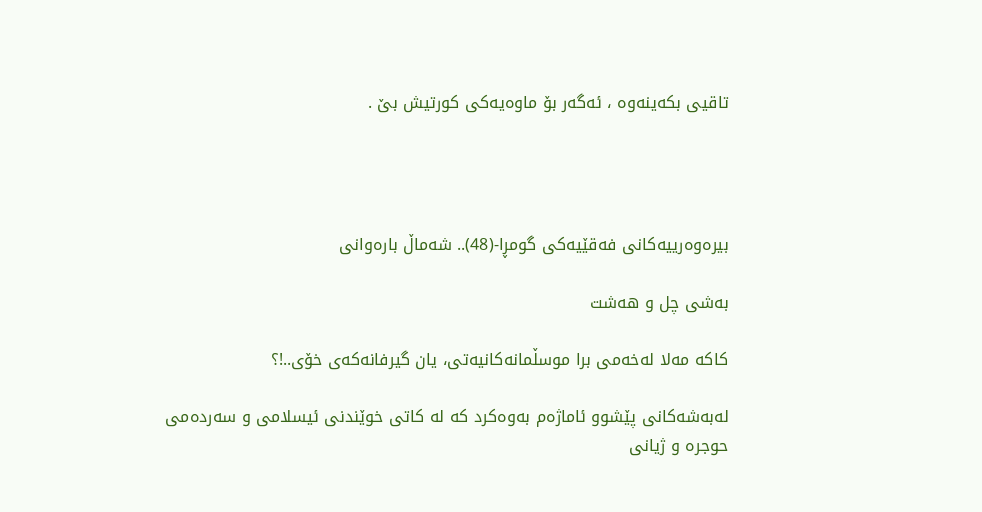تاقیی بكه‌ینه‌وه‌ ، ئه‌گه‌ر بۆ ماوه‌یه‌كی كورتیش بێ .




بیرەوەریيەکانی فەقێیەکی گومڕا-(48).. شەماڵ بارەوانی

بەشی چل و هەشت

کاکە مەلا لەخەمی برا موسڵمانەکانیەتی، یان گیرفانەکەی خۆی..!؟

لەبەشەکانی پێشوو ئاماژەم بەوەکرد کە لە کاتی خوێندنی ئیسلامی و سەردەمی حوجرە و ژیانی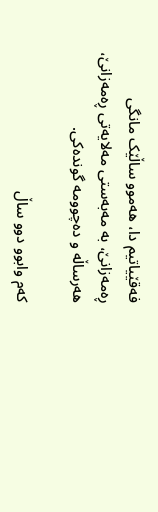فەقێیاتیم دا، هەموو ساڵێک مانگی ڕەمەزانێ، بە مەبەستی مەلایەتی ڕەمەزانێ، هەرساڵە و دەچوومە گوندەکی.

کەم وابوو دوو ساڵ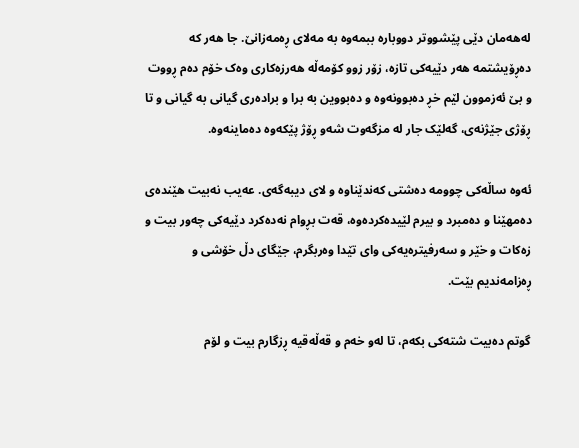لەهەمان دێی پێشووتر دووبارە ببمەوە بە مەلای ڕەمەزانێ. جا هەر کە دەڕۆیشتمە هەر دێیەکی تازە، زۆر زوو کۆمەڵە هەرزەکاری وەک خۆم دەم ڕووت و بێ ئەزموون لێم خڕ دەبوونەوە و دەبووين بە برا و برادەری گیانی بە گیانی و تا ڕۆژی جێژنەی، گەلێک جار لە مزگەوت شەو ڕۆژ پێکەوە دەماینەوە.

ئەوە ساڵەکی چوومه دەشتی کەندێناوە و لای دیبەگەی. عەیب نەبیت هێندەی دەمهێنا و دەمبرد و بیرم لێیدەکردەوە، قەت بڕوام نەدەکرد دێیەکی چەور بیت و زەکات و خێر و سەرفیترەیەکی وای تێدا وەربگرم، جێگای دڵ خۆشی و ڕەزامەندیم بێت.

گوتم دەبیت شتەکی بکەم، تا لەو خەم و قەڵەقیە ڕزگارم بیت و لۆم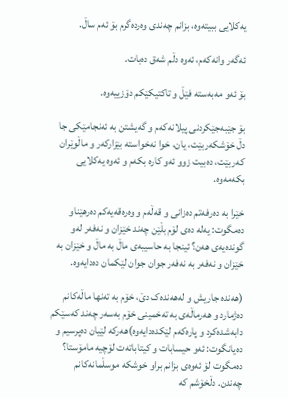یەکلایی ببیتەوە، بزانم چەندی وەردەگرم بۆ ئەم ساڵ.

ئەگەر وانەکەم، ئەوە دڵم شەق دەبات.

بۆ ئەو مەبەستە فێڵ و تاکتیکێکم دۆزییەوە.

بۆ جێبەجێکردنی پیلانەکەم و گەیشتن بە ئەنجامێکی جا دڵ خۆشکەربێت، یان، خوا نەخواستە بێزارکەر و ماڵوێران کەربێت، دەبیت زوو ئەو کارە بکەم و ئەوە یەکلایی بکەمەوە.

خێرا به دەرفەتم دەزانی و قەڵەم و وەرەقەیەکم دەرهێناو دەمگوت: یەلە دەی لۆم بڵێن چەند خێزان و نەفەر لەو گوندەیەی هەن؟ ئینجا بە حاسیبەی ماڵ بە ماڵ و خێزان بە خێزان و نەفەر بە نەفەر جوان جوان لێکمان دەدایەوە.

(هەندە جاریش و لەهەندەک دێ، خۆم به تەنها ماڵەکانم دەژمارد و هەرماڵەی بە تەخمینی خۆم بەسەر چەند کەسێکم دابەشدەکرد و پارەکەم لێکدەدایەوە)هەرکە لێیان دەپرسیم و دەیانگوت: ئەو حیسابات و کیتاباتەت لۆچیە مامۆستا؟ دەمگوت لۆ ئەوەی بزانم براو خوشکە موسڵمانەکانم چەندن. دڵخۆشم که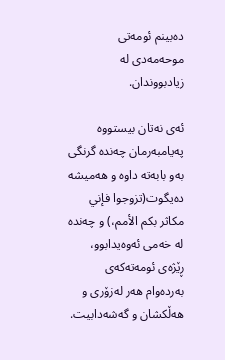دەبینم ئومەتی موحەمەدی لە زیادبووندان.

ئەی نەتان بیستووە پەیامبەرمان چەندە گرنگی بەو بابەتە داوە و هەمیشە دەیگوت(تزوجوا فإني مكاثر بكم الأمم،) و چەندە لە خەمی ئەوەیدابوو، ڕێژەی ئومەتەکەی بەردەوام هەر لەزۆری و هەڵکشان و گەشەدابیت.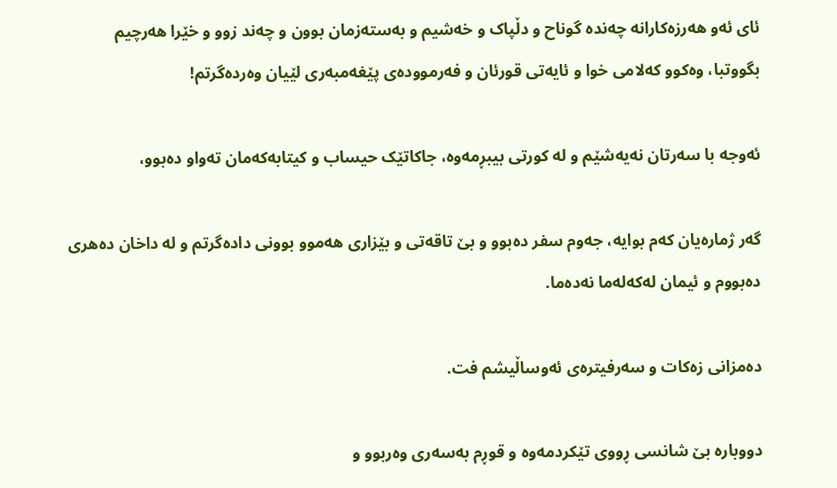ئای ئەو هەرزەکارانە چەندە گوناح و دڵپاک و خەشیم و بەستەزمان بوون و چەند زوو و خێرا هەرچیم بگووتبا، وەکوو کەلامی خوا و ئایەتی قورئان و فەرموودەی پێغەمبەری لێیان وەردەگرتم!

ئەوجە با سەرتان نەیەشێم و لە کورتی بیبڕمەوە، جاکاتێک حیساب و کیتابەکەمان تەواو دەبوو،

گەر ژمارەیان کەم بوایە، جەوم سفر دەبوو و بێ تاقەتی و بێزاری هەموو بوونی دادەگرتم و لە داخان دەهری دەبووم و ئیمان لەکەلەما نەدەما.

دەمزانی زەکات و سەرفیترەی ئەوساڵیشم فت.

دووبارە بێ شانسی ڕووی تێکردمەوە و قوڕم بەسەری وەربوو و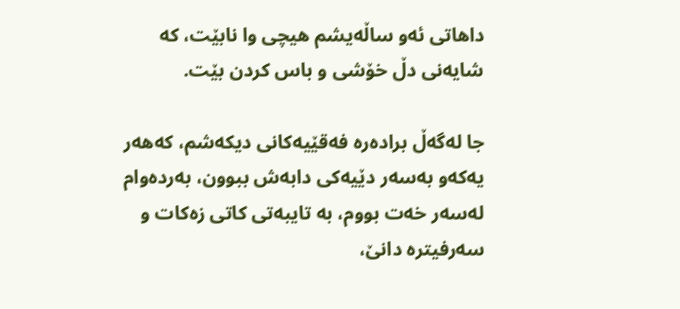داهاتی ئەو ساڵەیشم هیچی وا نابێت، کە شایەنی دڵ خۆشی و باس کردن بێت.

جا لەگەڵ برادەرە فەقێیەکانی دیکەشم، کەهەر یەکەو بەسەر دێیەکی دابەش ببوون، بەردەوام لەسەر خەت بووم، بە تایبەتی کاتی زەکات و سەرفیترە دانێ،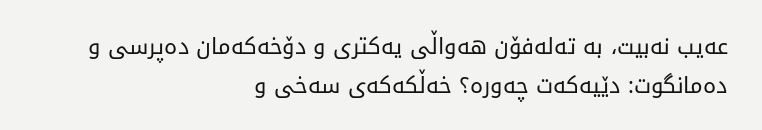عەیب نەبیت، بە تەلەفۆن هەواڵی یەکتری و دۆخەکەمان دەپرسی و دەمانگوت: دێیەکەت چەورە؟ خەڵکەکەی سەخی و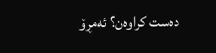دەست کراوەن؟ ئەمڕۆ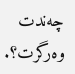چەندت وەرگرت؟.